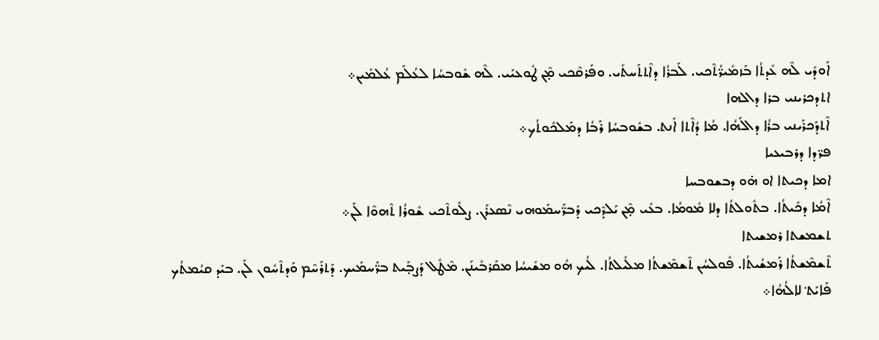ܐܰܘܕܺܝ ܠܶܗ ܥܺܕܬܳܐ ܒܰܙܡܺܝܪ̈ܳܬܶܟܝ. ܠܰܒܪܳܐ ܕܐܶܬܬܰܚܬܺܝ. ܘܦܰܪܩܶܟܝ ܡ̣ܶܢ ܛܽܘܥܝܰܝ. ܠܶܗ ܫܽܘܒܚܳܐ ܠܥܳܠܰܡ ܥܳܠܡܺܝܢ܀
ܐܬܕܟܪܝܢܝ ܒܪܐ ܕܐܠܗܐ
ܐܶܬܕܰܟܪܰܝܢܝ ܒܪܳܐ ܕܐܠܰܗܳܐ. ܡܳܐ ܕܳܐܶܬܐ ܐܰܢܬ. ܒܫܽܘܒܚܳܐ ܪܰܒܳܐ ܕܡܰܠܟܽܘܬܳܟ܀
ܦܪ̈ܕܐ ܕܪܒܝܥܝܐ
ܐܡܐ ܕܟܝܬܐ ܐܘ ܗ̇ܘ ܕܒܫܘܒܚܐ
ܐܶܡܳܐ ܕܟܺܝܬܳܐ. ܒܬܽܘܠܬܳܐ ܕܠܐ ܡܽܘܡܳܐ. ܒܥܺܝ ܡ̣ܶܢ ܝܰܠܕܶܟܝ ܕܰܒܪ̈ܰܚܡܰܘܗܝ ܢܶܣܥܪܰܢ. ܨܠܽܘܬܶܟܝ ܫܽܘܪܳܐ ܬܶܗܘܶܐ ܠܰܢ܀
ܬܫܡܫܬܐ ܪܡܫܝܬܐ
ܬܶܫܡܶܫܬܳܐ ܪܰܡܫܳܝܬܳܐ. ܦܽܘܠܚܳܢ ܬܶܫܡܶܫܬܳܐ ܡܠܺܝܠܬܳܐ. ܠܳܝܟ ܗܽܘ ܡܫܺܝܚܳܐ ܡܩܰܪܒܺܝܢܰܢ. ܡܶܛܽܠ ܕܰܨܒ̣ܰܝܬ ܒܪ̈ܰܚܡܰܝܟ. ܕܰܬܪܰܚܶܡ ܘܰܕܬܶܚܽܘܢ ܠܰܢ. ܒܝܰܕ ܩܝܳܡܬܳܟ ܦܰܐܝܰܬ݀ ܠܐܠܳܗܳܐ܀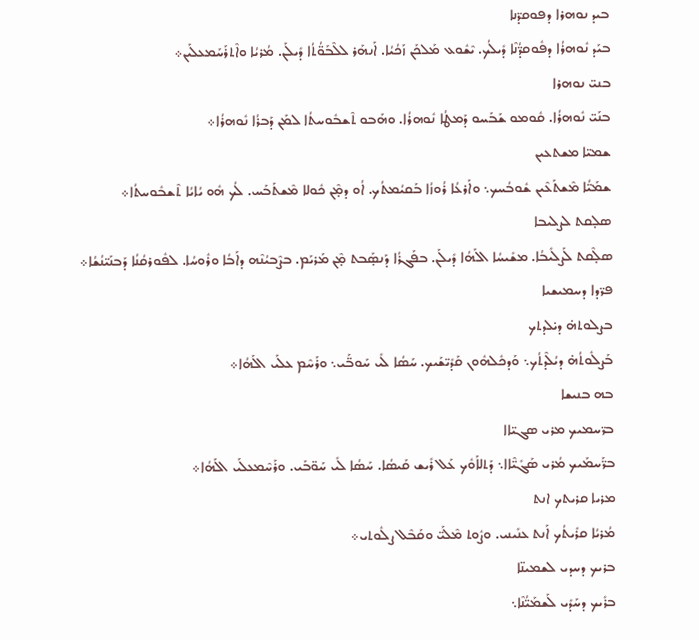ܒܝܕ ܢܘܗܪܐ ܕܦܘܩܕ̈ܢܐ
ܒܝܰܕ ܢܽܘܗܪܳܐ ܕܦܽܘܩܕ̈ܳܢܶܐ ܕܺܝܠܳܟ. ܝܶܫܽܘܥ ܡܰܠܟܰܢ ܙܰܟܳܝܳܐ. ܐܰܢܗܰܪ ܠܠܶܒܰܘ̈ܳܬܳܐ ܕܺܝܠܰܢ. ܡܳܪܝܳܐ ܘܐܶܬܪܰܚܰܡܥܠܰܝܢ܀
ܒܢܝ̈ ܢܘܗܪܐ
ܒܢܰܝ̈ ܢܽܘܗܪܳܐ. ܩܽܘܡܘ ܫܰܒܰܚܘ ܕܰܡܛܳܐ ܢܽܘܗܪܳܐ. ܘܗܰܒܘ ܬܶܫܒܽܘܚܬܳܐ ܠܡܰܢ ܕܰܒܪܳܐ ܢܽܘܗܪܳܐ܀
ܫܡܝ̈ܐ ܡܫܬܥܝܢ
ܫܡܰܝ̈ܳܐ ܡܶܫܬܰܥܶܝܢ ܫܽܘܒܳܚܟ܆ ܘܐܰܪܥܳܐ ܪܳܘܙܳܐ ܒܰܩܝܳܡܬܳܟ. ܐܳܘ ܕܡ̣ܶܢ ܟܽܘܠܐ ܡܶܫܬܰܒܰܚ. ܠܳܟ ܗܽܘ ܝܳܐܝܳܐ ܬܶܫܒܽܘܚܬܳܐ܀
ܣܠ̣ܩܬ ܠܨܠܝܒܐ
ܣܠ̣ܶܩܬ ܠܰܨܠܺܝܒܳܐ. ܡܫܺܝܚܳܐ ܐܠܰܗܳܐ ܕܺܝܠܰܢ. ܒܦܰܓܪܳܐ ܕܰܢܣ̣ܰܒܬ ܡ̣ܶܢ ܡܰܪܝܰܡ. ܒܨܶܒܝܳܢܶܗ ܕܐܰܒܳܐ ܘܪܽܘܚܳܐ. ܠܦܽܘܪܩܳܢܳܐ ܕܰܒܢܰܝ̈ܢܳܫܳܐ܀
ܦܪ̈ܕܐ ܕܚܡܝܫܝܐ
ܒܨܠܘܬܗ̇ ܕܝ̇ܠܕܬܟ
ܒܰܨܠܽܘܬܳܗ̇ ܕܝܳܠܶܕܬܳܟ܆ ܘܰܕܟܽܠܗܽܘܢ ܩܰܕܺܝ̈ܫܰܝܟ. ܚܰܣܳܐ ܠܺܝ ܚܰܘܒ̈ܰܝ܆ ܘܪܰܚܶܡ ܥܠܰܝ ܐܠܰܗܳܐ܀
ܒܗ ܒܢܝܫܐ
ܒܪ̈ܚܡܝܟ ܡܪܝ ܣܓܝ̈ܐܐ
ܒܪ̈ܰܚܡܰܝܟ ܡܳܪܝ ܣܰܓܺܝ̈ܶܐܐ܆ ܕܰܬܠܐܰܘܽܟ ܥܰܠ ܪܺܝܫ ܩܰܝܣܳܐ. ܚܰܣܳܐ ܠܺܝ ܚܰܘ̈ܒܰܝ. ܘܪܰܚܶܡܥܠܰܝ ܐܠܰܗܳܐ܀
ܡܪܝܐ ܩܪܝܬܟ ܐܢܬ
ܡܳܪܝܳܐ ܩܪܺܝܬܳܟ ܐܰܢܬ ܥܢܺܝܢܝ. ܘܨܽܘܬ ܡܶܠܰܝ̈ ܘܩܰܒܶܠ ܨܠܽܘܬܝ܀
ܒܪܝܟ ܕܚܕܝ ܠܫܡܝܢ̈ܐ
ܒܪܺܝܟ ܕܚܰܕܺܝ ܠܰܫܡܰܝ̈ܳܢܶܐ܆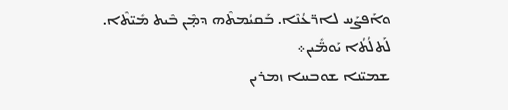ܘܐܰܦܨܰܚ ܠܐܪ̈ܥܳܢܶܐ. ܒܰܩܝܳܡܬܶܗ ܕܡ̣ܶܢ ܒܶܝܬ ܡܺܝ̈ܬܶܐ. ܠܰܬܠܳܬܳܐ ܝܰܘܡ̈ܺܝܢ܀
ܫܡܝ̈ܢܐ ܫܘܒܚܐ ܙܡܪܝܢ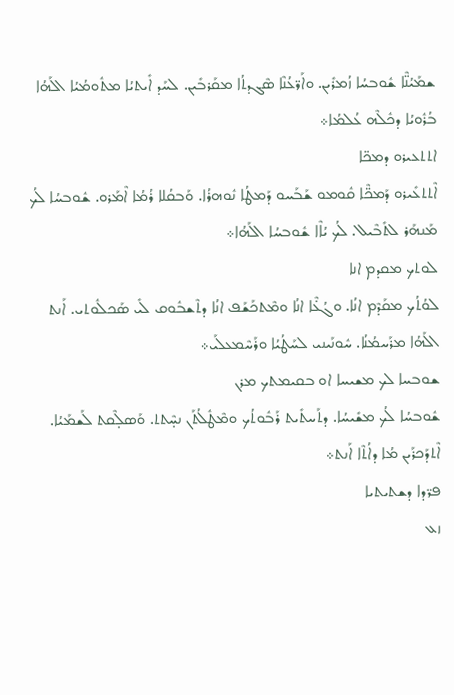ܫܡܰܝܳܢ̈ܶܐ ܫܽܘܒܚܳܐ ܙܳܡܪܺܝܢ. ܘܐܰܪ̈ܥܳܢܶܐ ܣܶܓܕܬܳܐ ܡܩܰܪܒܺܝܢ. ܠܚܰܕ ܐܺܝܬܝܳܐ ܡܬܽܘܡܳܝܳܐ ܐܠܰܗܳܐ ܒܳܪܽܘܝܳܐ ܕܟܽܠܶܗ ܥܳܠܡܳܐ܀
ܐܬܬܥܝܪܘ ܕܡܟ̈ܐ
ܐܶܬܬܥܺܝܪܘ ܕܰܡܟ̈ܶܐ ܩܽܘܡܘ ܫܰܒܰܚܘ ܕܰܡܛܳܐ ܢܽܘܗܪܳܐ. ܘܰܒܩܳܠܐ ܪܳܡܳܐ ܐܶܡܰܪܘ. ܫܽܘܒܚܳܐ ܠܳܟ ܡܰܢܗܰܪ ܠܬܺܒܶܝܠ. ܠܳܟ ܝܳܐܶܐ ܫܽܘܒܚܳܐ ܐܠܰܗܳܐ܀
ܠܘܬܟ ܡܩܕܡ ܐܢܐ
ܠܘܳܬܳܟ ܡܩܰܕܶܡ ܐܢܳܐ. ܘܓܳܥ̇ܶܐ ܐܢܳܐ ܘܡܶܬܟܰܫܰܦ ܐܢܳܐ ܕܬܶܫܒܽܘܩ ܠܺܝ ܣܰܟܠܽܘܬܝ. ܐܰܢܬ ܐܠܰܗܳܐ ܡܪܰܚܡܳܢܳܐ. ܚܽܘܢܰܝܢܝ ܠܚܰܛܳܝܳܐ ܘܪܰܚܶܡܥܠܰܝ܀
ܫܘܒܚܐ ܠܟ ܡܫܝܚܐ ܐܘ ܒܩܝܡܬܟ ܡܪܢ
ܫܽܘܒܚܳܐ ܠܳܟ ܡܫܺܝܚܳܐ. ܕܬܰܚܬܺܝܬ ܪܰܒܽܘܬܳܟ ܘܡܶܛܽܠܳܬܰܢ ܢܚ̣ܶܬܬ. ܘܰܣܠ̣ܶܩܬ ܠܰܫܡܰܝܳܐ. ܐܶܬܕܰܟܪܰܝܢ ܡܳܐ ܕܐܳܬܶܐ ܐܰܢܬ܀
ܦܪ̈ܕܐ ܕܫܬܝܬܝܐ
ܙܥ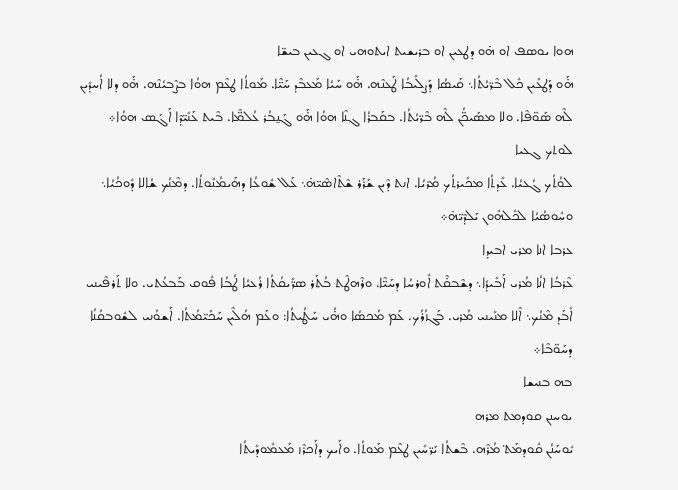ܗܘܐ ܝܘܣܦ ܐܘ ܗ̇ܘ ܕܛܥܝܢ ܐܘ ܒܪܝܫܝܬ ܐܝܬܘܗܝ ܐܘ ܓܥܝܢ ܒܝܫ̈ܐ
ܗ̇ܰܘ ܕܰܛܥܺܝܢ ܟܽܠ ܒܶܪ̈ܝܳܬܳܐ܆ ܩܰܝܣܳܐ ܕܰܨܠܺܝܒܳܐ ܛܰܥܢܶܗ. ܗ̇ܰܘ ܚܰܝܳܐ ܡܰܥܒܶܕ ܚܰܝ̈ܶܐ. ܡܰܘܬܳܐ ܛܥܶܡ ܗܘܳܐ ܒܨܶܒܝܳܢܶܗ. ܗ̇ܰܘ ܕܠܐ ܐܳܚܕܺܝܢ ܠܶܗ ܣܰܘ̈ܦܶܐ. ܘܠܐ ܡܣܰܝܟ̈ܳܢ ܠܶܗ ܒܶܪ̈ܝܳܬܳܐ. ܒܩܰܒܪܳܐ ܓܢܶܐ ܗܘܳܐ ܗ̇ܰܘ ܓܰܢ̱ܒܳܪ ܥܳܠܡ̈ܶܐ. ܒܶܝܬ ܥܰܢܺܝ̈ܕܶܐ ܐܰܓܰܣ ܗܘܳܐ܀
ܠܘܬܟ ܓܥܝܐ
ܠܘܳܬܳܟ ܓܳܥܝܳܐ. ܥܺܕܬܳܐ ܡܟܺܝܪܬܳܟ ܡܳܪܝܳܐ. ܐܢܬ ܕܶܝܢ ܫܰܪܰܪ ܫܶܬܶܐܣܶܝ̈ܗ̇܆ ܥܰܠ ܫܽܘܥܳܐ ܕܗܰܝܡܳܢܽܘܬܳܐ. ܕܡܶܢܳܟ ܫܳܐܠܐ ܕܽܘܟܳܝܳܐ܆ ܘܚܽܘܣܳܝܳܐ ܠܟܽܠܗܽܘܢ ܝܰܠܕܶܝ̈ܗ̇܀
ܥܪܒܐ ܐܢܐ ܡܪܝ ܐܒܝܕܐ
ܥܶܪܒܳܐ ܐܢܳܐ ܡܳܪܝ ܐܰܒܺܝܕܳܐ܆ ܕܫܶܒܩ̇ܶܬ ܐܽܘܪܚܳܐ ܕܚܰܝ̈ܶܐ. ܘܪܶܗܛܶܬ ܒܳܬܰܪ ܣܪ̈ܺܝܩܳܬܳܐ ܪܳܥܝܳܐ ܛܳܒܳܐ ܦܽܘܩ ܒܰܒܥܳܬܝ. ܘܠܐ ܬܰܪܦܶܝܢܝ ܐܺܒܰܕ ܡܶܢܳܟ܆ ܐܶܠܐ ܡܢܺܝܢܝ ܡܳܪܝ. ܒܰܓܙܳܪܳܟ. ܥܰܡ ܡܳܟܣܳܐ ܘܗ̇ܳܝ ܚܰܛܳܝܬܳܐ: ܘܥܰܡ ܗܳܠܶܝܢ ܚܰܟܺܝ̈ܡܳܬܳܐ. ܐܰܫܘܳܢܝ ܠܫܽܘܒܩܳܢܳܐ ܕܚܰܘ̈ܒܶܐ܀
ܒܗ ܒܢܝܫܐ
ܝܘܚܢܢ ܩܘܕܡܬ ܡܪܗ
ܝܽܘܚܰܢܳܢ ܩܽܘܕܡܰܬ݀ ܡܳܪܶܗ. ܒܶܫܬܳܐ ܝܰܪ̈ܚܺܝܢ ܛܥܶܡ ܡܰܘܬܳܐ. ܘܐܰܝܟ ܕܐܰܟܪܶܙ ܡܰܥܡܽܘܕܺܝܬܳܐ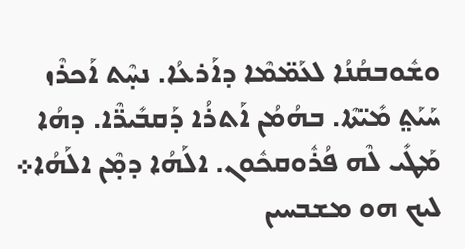ܘܫܽܘܒܩܳܢܳܐ ܠܥܰܡ̈ܡܶܐ ܕܐܰܪܥܳܐ. ܢܚ̣ܶܬ ܐܰܟܪܶܙ ܚܰܝܰܬ݀ ܡܺܝ̈ܬܶܐ. ܒܗܳܡܳܢ ܐܰܬܪܳܐ ܕܰܩܒܺܝܪ̈ܶܐ. ܕܗܳܐ ܡܰܛܺܝ ܠܶܗ ܦܳܪܽܘܩܟܽܘܢ. ܐܠܰܗܳܐ ܕܡ̣ܶܢ ܐܠܰܗܳܐ܀
ܠܝܟ ܗܘ ܡܫܒܚܝܢ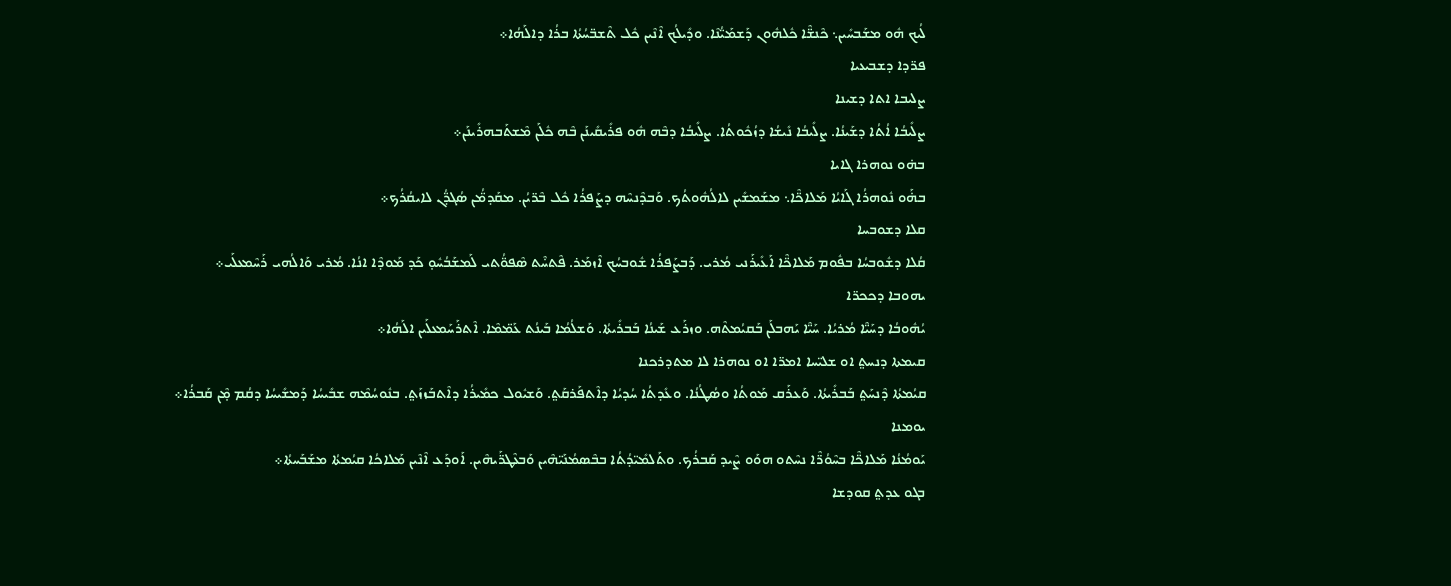ܠܳܝܟ ܗܽܘ ܡܫܰܒܚܺܝܢ܆ ܟܶܢܫ̈ܶܐ ܟܽܠܗܽܘܢ ܕܰܫܡܰܝ̈ܳܢܶܐ. ܘܕܺܝܠܳܟ ܐܶܢܶܝܢ ܟܽܠ ܬܶܫܒ̈ܚܳܬܳܐ ܒܪܳܐ ܕܐܠܰܗܳܐ܀
ܦܪ̈ܕܐ ܕܫܒܝܥܝܐ
ܨܠܝܒܐ ܐܬܐ ܕܫܝܢܐ
ܨܠܺܝܒܳܐ ܐܳܬܳܐ ܕܫܰܝܢܳܐ. ܨܠܺܝܒܳܐ ܢܺܝܫܳܐ ܕܙܳܟܽܘܬܳܐ. ܨܠܺܝܒܳܐ ܕܒܶܗ ܗܽܘ ܦܪܺܝܩܺܝܢܰܢ ܒܶܗ ܟܽܠܰܢ ܡܶܫܬܰܒܗܪܺܝܢܰܢ܀
ܒܗ̇ܘ ܢܘܗܪܐ ܓܐܝܐ
ܒܗ̇ܰܘ ܢܽܘܗܪܳܐ ܓܰܐܝܳܐ ܡܰܠܐܟ̈ܶܐ܆ ܡܫܰܡܫܺܝܢ ܠܐܠܳܗܽܘܬܳܟ. ܘܰܒܕܶܢܚܶܗ ܕܨܰܦܪܳܐ ܟܽܠ ܒܶܪ̈ܝܳܢ. ܡܩܰܕܡ̈ܳܢ ܣܳܓܕ̈ܳܢ ܠܐܝܩܳܪܳܟ܀
ܩܠܐ ܕܫܘܒܚܐ
ܩܳܠܐ ܕܫܽܘܒܚܳܐ ܒܦܽܘܡ ܡܰܠܐܟ̈ܶܐ ܐܰܥܺܝܪܰܢܝ ܡܳܪܝ. ܕܰܒܨܰܦܪܳܐ ܫܽܘܒܚܳܟ ܐܶܙܡܰܪ. ܦܶܬܚ̇ܶܬ ܣܶܦܘ̈ܳܬܝ ܠܰܡܫܰܒܳܚܽܘ̣ ܟܰܕ ܡܰܘܕܶܐ ܐܢܳܐ. ܡܳܪܝ ܘܰܐܠܳܗܝ ܪܰܚܶܡܥܠܰܝ܀
ܝܗܘܒܐ ܕܟܟܪ̈ܐ
ܝܳܗܽܘܒܳܐ ܕܚܰܝ̈ܶܐ ܡܳܪܝܳܐ. ܚܰܝ̈ܶܐ ܝܰܗܒܠܰܢ ܒܰܩܝܳܡܬܶܗ. ܘܙܪܰܥ ܫܰܝܢܳܐ ܒܰܒܪܺܝܬܳܐ. ܘܰܫܠܳܡܳܐ ܒܰܝܢܳܬ ܥܰܡ̈ܡܶܐ. ܐܶܬܪܰܚܰܡܥܠܰܝܢ ܐܠܰܗܳܐ܀
ܩܝܡܬܐ ܕܢܚܬ݀ ܐܘ ܫܠܝ̈ܚܐ ܐܡܪ̈ܐ ܐܘ ܢܘܗܪܐ ܠܐ ܡܬܕܪܟܢܐ
ܩܝܳܡܬܳܐ ܕܶܢܚܰܬ݀ ܒܰܒܪܺܝܬܳܐ. ܘܰܥܪܰܩ ܡܰܘܬܳܐ ܘܣܳܛܳܢܳܐ. ܘܥܺܕܬܳܐ ܚܳܕܝܳܐ ܕܐܶܬܦܰܪܩܰܬ݀. ܘܰܫܝܽܘܠ ܟܡܺܝܪܳܐ ܕܐܶܬܒܰܙܙܰܬ݀. ܒܢܽܘܚܳܡܶܗ ܫܒܺܝܚܳܐ ܕܰܡܫܺܝܚܳܐ ܕܩܳܡ ܡ̣ܶܢ ܩܰܒܪܳܐ܀
ܝܘܡܢܐ
ܝܰܘܡܳܢܳܐ ܡܰܠܐܟ̈ܶܐ ܒܚܶܘܳܪ̈ܶܐ ܢܚܶܬܘ ܗܘܰܘ ܨܶܝܕ ܩܰܒܪܳܟ. ܘܬܰܠܡܺܝ̈ܕܳܬܳܐ ܒܒܶܣܡܳܢܰܝ̈ܗܶܝܢ ܘܰܒܥܶܛܪ̈ܰܝܗܶܝܢ. ܐܰܘܕܰܥ ܐܶܢܶܝܢ ܡܰܠܐܟܳܐ ܩܝܳܡܬܳܐ ܡܫܰܒܰܚܬܳܐ܀
ܒܓܘ ܥܕܬ݀ ܩܘܕܫܐ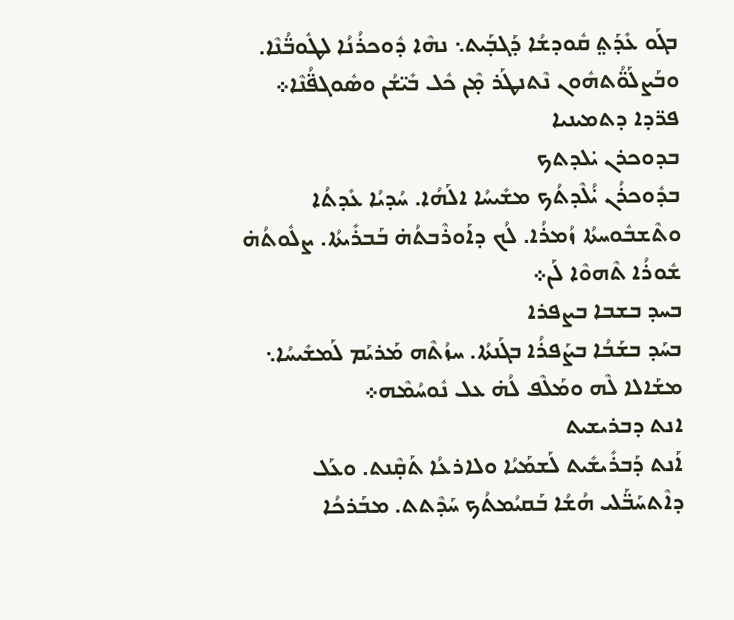ܒܓܰܘ ܥܺܕܰܬ݀ ܩܽܘܕܫܳܐ ܕܰܓܒ̣ܰܝܬ܆ ܢܗܶܐ ܕܽܘܟܪܳܢܳܐ ܠܛܽܘܒ̈ܳܢܶܐ. ܘܒܰܨܠܰܘ̈ܳܬܗܽܘܢ ܢܶܬܢܛܰܪ ܡ̣ܶܢ ܟܽܠ ܒܺܝ̈ܫܳܢ ܘܣܽܘܓܦ̈ܳܢܶܐ܀
ܦܪ̈ܕܐ ܕܬܡܝܢܝܐ
ܒܕܘܟܪܢ ܝ̇ܠܕܬܟ
ܒܕܽܘܟܪܳܢ ܝ̇ܳܠܶܕܬܳܟ ܡܫܺܝܚܳܐ ܐܠܰܗܳܐ. ܚܳܕܝܳܐ ܥܺܕܬܳܐ ܘܬܶܫܒܽܘܚܬܳܐ ܙܳܡܪܳܐ. ܠܳܟ ܕܐܰܘܪܶܒܬܳܗ̇ ܒܰܒܪܺܝܬܳܐ. ܨܠܽܘܬܳܗ̇ ܫܽܘܪܳܐ ܬܶܗܘܶܐ ܠܰܢ܀
ܒܚܕ ܒܫܒܐ ܒܨܦܪܐ
ܒܚܰܕ ܒܫܰܒܳܐ ܒܨܰܦܪܳܐ ܒܓܰܢܬܳܐ. ܚܙܳܬܶܗ ܡܰܪܝܰܡ ܠܰܡܫܺܝܚܳܐ܆ ܡܫܰܐܠܐ ܠܶܗ ܘܡܰܠܶܦ ܠܳܗ̇ ܥܠ ܢܽܘܚܳܡܶܗ܀
ܐܢܬ ܕܒܪܝܫܝܬ
ܐܰܢܬ ܕܰܒܪܺܝܫܺܝܬ ܠܰܫܡܰܝܳܐ ܘܠܐܪܥܳܐ ܬܰܩ̣ܶܢܬ. ܘܥܰܠ ܕܐܶܬܚܰܒ̈ܰܠܝ ܗܳܫܳܐ ܒܰܩܝܳܡܬܳܟ ܚܰܕܶܬܬ. ܡܒܰܪܟܳܐ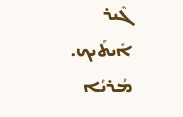ܓܶܝܪ ܐܺܝܬܰܝܟ. ܡܳܪܝܳܐ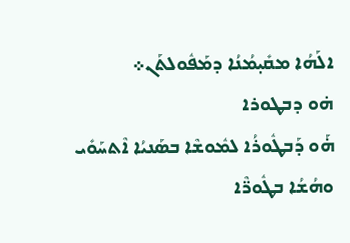ܐܠܰܗܳܐ ܡܩܺܝ̣ܡܳܢܳܐ ܕܡܰܦܽܘܠܬܰܢ܀
ܗ̇ܘ ܕܒܛܘܪܐ
ܗ̇ܰܘ ܕܰܒܛܽܘܪܳܐ ܠܡܽܘܫܶܐ ܒܣܰܢܝܳܐ ܐܶܬܚܰܘܺܝ ܘܗܳܫܳܐ ܒܛܽܘܪ̈ܶܐ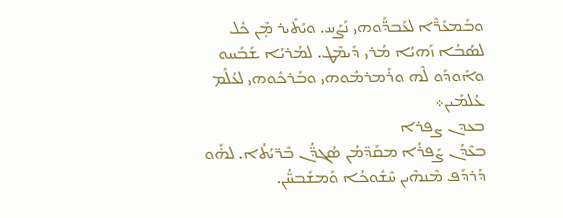ܘܒܰܡܥܰܪ̈ܶܐ ܠܥܰܒܕ̈ܰܘܗܝ ܢܰܨܰܚ. ܘܝܰܬܺܝܪ ܡ̣ܶܢ ܟܽܠ ܠܣܳܒܳܐ ܙܰܗܝܳܐ ܡܳܪܝ ܕܺܝܡܶܛ. ܠܡܳܪܝܳܐ ܫܰܒܰܚܘ ܘܐܰܘܕܰܘ ܠܶܗ ܘܪܰܡܪܡܽܘܗܝ ܘܒܰܪܟܽܘܗܝ ܠܥܳܠܰܡ ܥܳܠܡܺܝܢ܀
ܒܥܕܢ ܨܦܪܐ
ܒܥܶܕܳܢ ܨܰܦܪܳܐ ܡܩܰܕ̈ܡܳܢ ܣܳܓܕ̈ܳܢ ܒܶܪ̈ܝܳܬܳܐ. ܠܗ̇ܰܘ ܕܰܪܕܰܦ ܡܶܢܗܶܝܢ ܚܶܫܽܘܟܳܐ ܘܰܡܫܰܒܚ̈ܳܢ.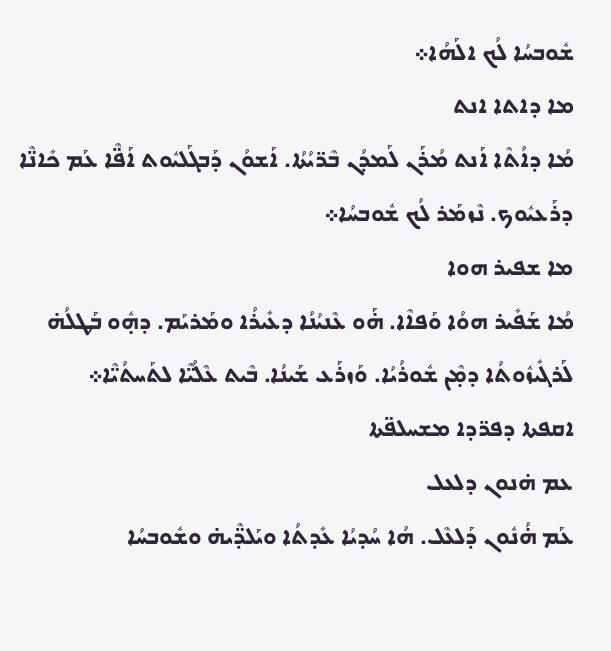ܫܽܘܒܚܳܐ ܠܳܟ ܐܠܰܗܳܐ܀
ܡܐ ܕܐܬܐ ܐܢܬ
ܡܳܐ ܕܐܳܬܶܐ ܐܰܢܬ ܡܳܪܰܢ ܠܰܡܕܳܢ ܒܶܪ̈ܝܳܬܳܐ. ܐܰܫܘܳܢ ܕܰܒܓܰܠܝܽܘܬ ܐܰܦ̈ܶܐ ܥܰܡ ܟܺܐܢ̈ܶܐ ܕܪܰܥܝܽܘܟ. ܢܶܙܡܰܪ ܠܳܟ ܫܽܘܒܚܳܐ܀
ܡܐ ܫܦܝܪ ܗܘܐ
ܡܳܐ ܫܰܦܺܝܪ ܗܘܳܐ ܘܰܦܐܶܐ. ܗ̇ܰܘ ܥܶܢܝܳܢܳܐ ܕܥܺܝܪܳܐ ܘܡܰܪܝܰܡ. ܕܗ̣ܽܘ ܒܰܛܠܳܗ̇ ܠܰܪܓܺܝܙܽܘܬܳܐ ܕܡ̣ܶܢ ܫܽܘܪܳܝܳܐ. ܘܰܙܪܰܥ ܫܰܝܢܳܐ. ܒܶܝܬ ܥܶܠܳܝ̈ܶܐ ܠܬܰܚܬܳܝ̈ܶܐ܀
ܐܩܦܬܐ ܕܦܪ̈ܕܐ ܡܫܚܠܦ̈ܬܐ
ܥܡ ܗ̇ܢܘܢ ܕܠܥܠ
ܥܰܡ ܗ̇ܳܢܽܘܢ ܕܰܠܥܶܠ. ܗܳܐ ܚܳܕܝܳܐ ܥܺܕܬܳܐ ܘܝܰܠܕ̈ܶܝܗ̇ ܘܫܽܘܒܚܳܐ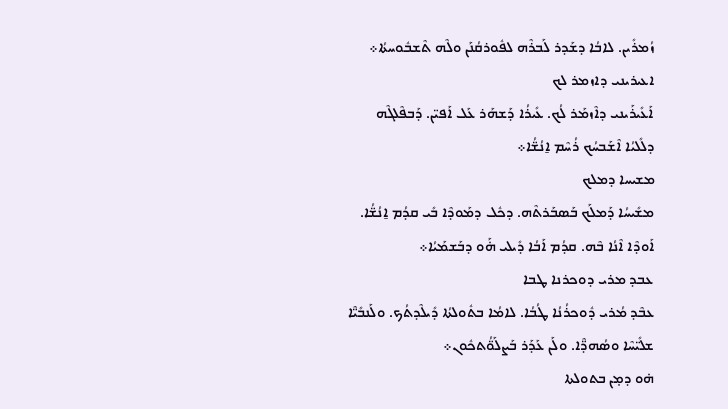ܙܳܡܪܺܝܢ. ܠܐܒܳܐ ܕܫܰܕܪ ܠܰܒܪܶܗ ܠܦܽܘܪܩܳܢܰܢ ܘܠܶܗ ܬܶܫܒܽܘܚܬܳܐ܀
ܐܥܝܪܝܢܝ ܕܐܙܡܪ ܠܟ
ܐܰܥܺܝܪܰܝܢܝ ܕܐܶܙܡܰܪ ܠܳܟ. ܥܺܝܪܳܐ ܕܰܫܗܰܪ ܥܰܠ ܐܰܦܝ̈ܢ. ܕܰܒܦܶܠܓܶܗ ܕܠܺܠܝܳܐ ܐܶܫܰܒܚܳܟ ܪܳܚܶܡ ܐ̱ܢܳܫ̈ܳܐ܀
ܡܫܝܚܐ ܕܡܠܟ
ܡܫܺܝܚܳܐ ܕܰܡܠܰܟ ܒܰܣܒܰܪܬܶܗ. ܕܟܽܠ ܕܡܰܘܕܶܐ ܒܺܝ ܩܕܳܡ ܐ̱ܢܳܫ̈ܳܐ. ܐܰܘܕܶܐ ܐܶܢܳܐ ܒܶܗ. ܩܕܳܡ ܐܰܒܳܐ ܕܺܝܠܝ ܗ̇ܰܘ ܕܒܰܫܡܰܝܳܐ܀
ܥܒܕ ܡܪܝ ܕܘܟܪܢܐ ܛܒܐ
ܥܒܶܕ ܡܳܪܝ ܕܽܘܟܪܳܢܳܐ ܛܳܒܳܐ. ܠܐܡܳܐ ܒܬܽܘܠܬܳܐ ܕܺܝܠܶܕܬܳܟ. ܘܠܰܢܒܺܝ̈ܶܐ ܫܠܺܝ̈ܚܶܐ ܘܣܳܗܕ̈ܶܐ. ܘܠܰܢ ܥܰܕܰܪ ܒܰܨܠܰܘ̈ܳܬܟܽܘܢ܀
ܗ̇ܘ ܕܡ̣ܢ ܒܬܘܠܬܐ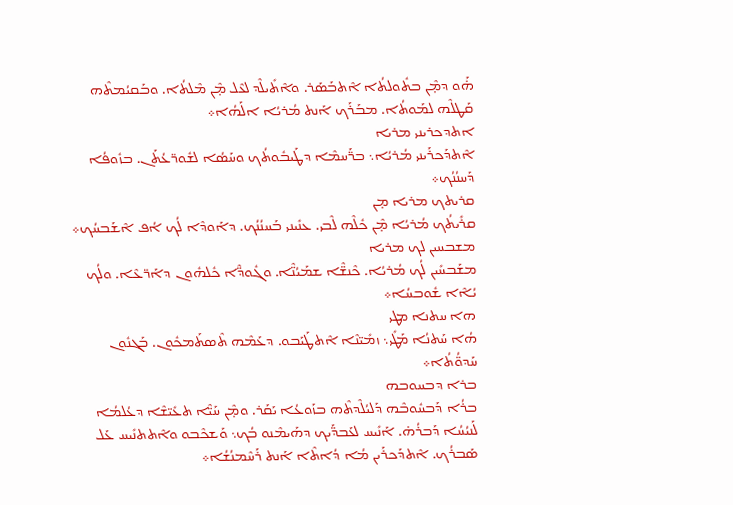ܗ̇ܰܘ ܕܡ̣ܶܢ ܒܬܽܘܠܬܳܐ ܐܶܬܒܰܣܰܪ. ܘܐܶܬܺܝܠܶܕ ܠܥܶܠ ܡ̣ܶܢ ܡܶܠܬܳܐ. ܘܒܰܩܝܳܡܬܶܗ ܩܰܛܠܶܗ ܠܡܰܘܬܳܐ. ܡܒܰܪܰܟ ܐܰܢܬ ܡܳܪܝܳܐ ܐܠܰܗܳܐ܀
ܐܬܕܟܪܝܢܝ ܡܪܝܐ
ܐܶܬܕܰܟܪܰܝܢܝ ܡܳܪܝܳܐ܆ ܒܪ̈ܰܚܡܶܐ ܕܛܰܝܒܽܘܬܳܟ ܘܚܰܣܳܐ ܠܫܽܘܪ̈ܥܳܬܰܢ. ܒܙܽܘܦܳܐ ܕܰܚܢܳܢܳܟ܀
ܩܪܝܬܟ ܡܪܝܐ ܡ̣ܢ
ܩܪܺܝܬܳܟ ܡܳܪܝܳܐ ܡ̣ܶܢ ܟܽܠܶܗ ܠܶܒܝ. ܥܢܺܝܢܝ ܒܰܚܢܳܢܳܟ. ܕܐܰܘܕܶܐ ܠܳܟ ܐܳܦ ܐܶܫܰܒܚܳܟ܀
ܡܫܒܚܝܢ ܠܟ ܡܪܝܐ
ܡܫܰܒܚܺܝܢ ܠܳܟ ܡܳܪܝܳܐ. ܟܶܢܫ̈ܶܐ ܫܡܰܝܳܢ̈ܶܐ. ܘܓܽܘܕ̈ܶܐ ܟܽܠܗܽܘܢ ܕܐܰܪ̈ܥܶܐ. ܘܠܳܟ ܝܳܐܶܐ ܫܽܘܒܚܳܐ܀
ܗܐ ܚܬܢܐ ܡܛܝ
ܗܳܐ ܚܰܬܢܳܐ ܡܰܛܺܝ܆ ܙܡܺܝ̈ܢܶܐ ܐܶܬܛܰܝܰܒܘ. ܕܥܰܡܶܗ ܬܶܣܬܰܡܟܽܘܢ. ܒܰܓܢܽܘܢ ܚܰܕܘ̈ܳܬܳܐ܀
ܒܪܐ ܕܒܚܘܒܗ
ܒܪܳܐ ܕܰܒܚܽܘܒܶܗ ܕܰܠܝܳܠܶܕܬܶܗ ܒܙܰܘܥܳܐ ܝܰܩܰܪ. ܘܡ̣ܶܢ ܚܰܝ̈ܶܐ ܬܥܺܝ̈ܫܶܐ ܕܥܳܠܡܳܐ ܠܰܢܝܳܚܳܐ ܕܰܒܪܳܗ̇. ܐܰܢܺܝܚ ܠܥܰܒܕ̈ܰܝܟ ܕܗܰܝܡܶܢܘ ܒܳܟ܆ ܘܰܫܟܶܒܘ ܘܐܶܬܬܢܺܝܚ ܥܰܠ ܣܰܒܪܳܟ. ܐܶܬܕܰܟܪܰܝܢ ܡܳܐ ܕܳܐܬܶܐ ܐܰܢܬ ܪܰܚܶܡܢܳܫܳܐ܀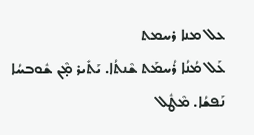ܥܠ ܡܢܐ ܪܚܡܬ
ܥܰܠ ܡܳܢܳܐ ܪܳܚܡܰܬ ܫܶܢܬܳܐ. ܝܰܬܺܝܪ ܡ̣ܶܢ ܫܽܘܒܚܳܐ ܢܰܦܫܳܐ. ܡܶܛܽܠ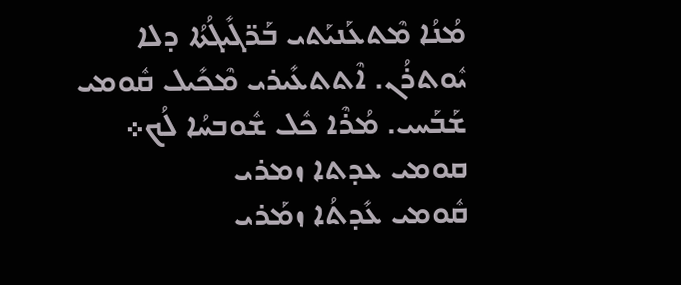ܡܳܢܳܐ ܡܶܬܥܰܢܝܰܬܝ ܒܰܪ̈ܓܺܝܓܳܬܳܐ ܕܠܐ ܝܽܘܬܪܳܢ. ܐܶܬܬܥܺܝܪܝ ܡܶܟܺܝܠ ܩܽܘܡܝ ܫܰܒܰܚܝ. ܡܳܪܶܐ ܟܽܠ ܫܽܘܒܚܳܐ ܠܳܟ܀
ܩܘܡܝ ܥܕܬܐ ܙܡܪܝ
ܩܽܘܡܝ ܥܺܕܬܳܐ ܙܡܰܪܝ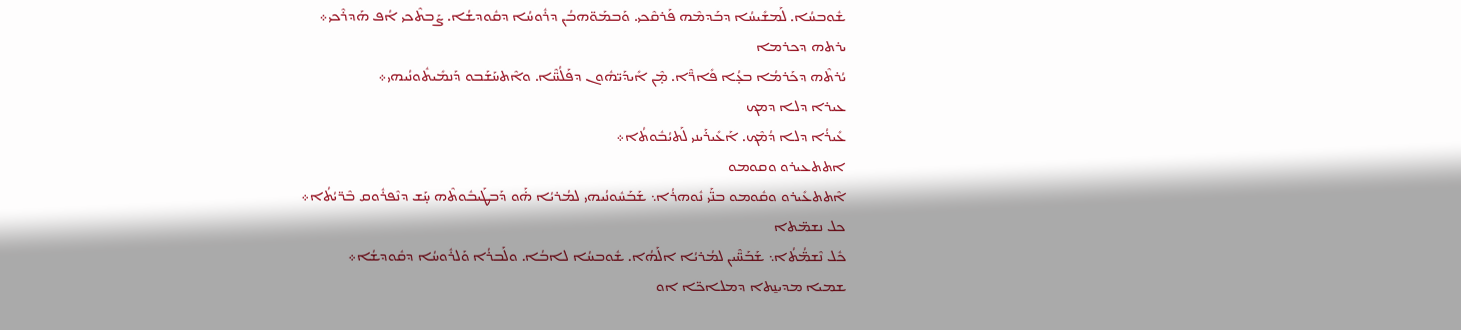ܫܽܘܒܚܳܐ. ܠܰܡܫܺܝܚܳܐ ܕܒܰܕܡܶܗ ܦܰܪܩܶܟܝ. ܘܰܒܡܰܘ̈ܗܒܳܢ ܕܪܽܘܚܳܐ ܕܩܽܘܕܫܳܐ. ܨܰܒܬܶܟܝ ܐܳܦ ܗܰܕܪܶܟܝ܀
ܝܪܬܗ ܕܟܪܡܐ
ܝܳܪܬܶܗ ܕܟܰܪܡܳܐ ܒܥ̣ܳܐ ܦܺܐܪ̈ܶܐ. ܡ̣ܶܢ ܐܺܝܕܰܝ̈ܗܽܘܢ ܕܦܰܠܳܚ̈ܶܐ. ܘܐܶܬܚܰܫܰܒܘ ܕܰܢܡܺܝܬܽܘܢܳܝܗܝ܀
ܥܝܪܐ ܕܠܐ ܕܡܟ
ܥܺܝܪܳܐ ܕܠܐ ܕܳܡܶܟ. ܐܰܥܺܝܪܰܝܢܝ ܠܰܬܝܳܒܽܘܬܳܐ܀
ܐܬܬܥܝܪܘ ܘܩܘܡܘ
ܐܶܬܬܥܺܝܪܘ ܘܩܽܘܡܘ ܒܢ̈ܰܝ ܢܽܘܗܪܳܐ܆ ܫܰܒܰܚܽܘܢܳܝܗܝ ܠܡܳܪܝܳܐ ܗ̇ܰܘ ܕܰܒܛܰܝܒܽܘܬܶܗ ܚ̣ܰܫ ܕܢܶܦܪܽܘܩ ܒܶܪ̈ܝܳܬܳܐ܀
ܟܠ ܢܫܡ̈ܬܐ
ܟܽܠ ܢܶܫܡ̈ܳܬܳܐ܆ ܫܰܒܰܚ̈ܶܝܢ ܠܡܳܪܝܳܐ ܐܠܰܗܳܐ. ܫܽܘܒܚܳܐ ܠܐܒܳܐ. ܘܠܰܒܪܳܐ ܘܰܠܪܽܘܚܳܐ ܕܩܽܘܕܫܳܐ܀
ܫܡܝܐ ܡܕܝܢ̱ܬܐ ܕܡܠܐܟ̈ܐ ܐܘ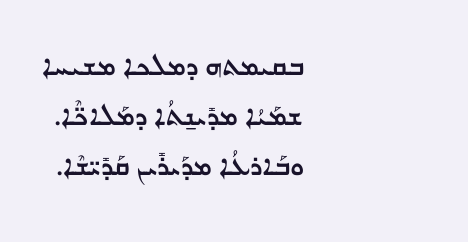ܒܩܝܡܬܗ ܕܡܠܟܐ ܡܫܝܚܐ
ܫܡܰܝܳܐ ܡܕܺܝܢ̱ܬܳܐ ܕܡܰܠܐܟ̈ܶܐ. ܘܒܰܐܪܥܳܐ ܡܕܰܝܪܺܝܢ ܩܰܕܺܝ̈ܫܶܐ.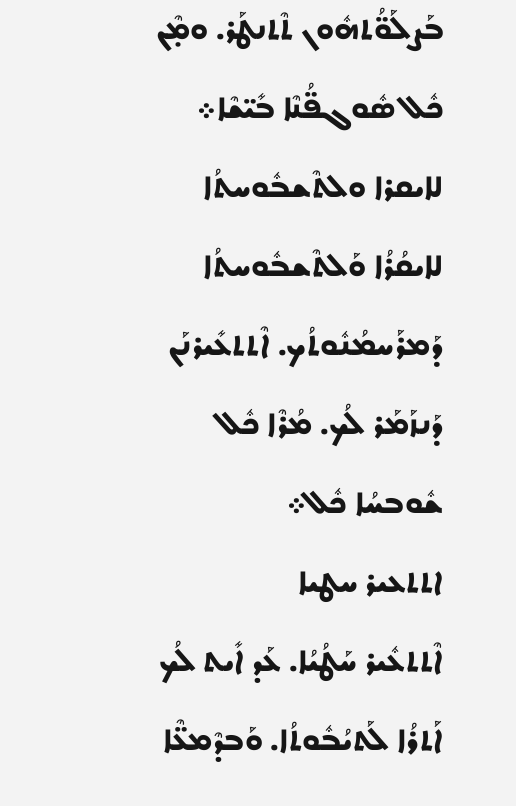ܒܰܨܠܰܘ̈ܳܬܗܽܘܢ ܬܶܬܢܛܰܪ. ܘܡ̣ܶܢ ܟܽܠ ܣܽܘܓܦ̈ܳܢܶܐ ܒܺܝ̈ܫܶܐ܀
ܠܐܝܩܪܐ ܘܠܬܶܫܒܽܘܚܬܳܐ
ܠܐܝܩܳܪܳܐ ܘܰܠܬܶܫܒܽܘܚܬܳܐ ܕܰܡܪܰܚܡܳܢܽܘܬܳܟ. ܐܶܬܬܥܺܝܪܢܰܢ ܕܰܢܙܰܡܰܪ ܠܳܟ. ܡܳܪܶܐ ܟܽܠ ܫܽܘܒܚܳܐ ܟܽܠ܀
ܐܬܬܥܝܪ ܚܛܝܐ
ܐܶܬܬܥܽܝܪ ܚܰܛܳܝܳܐ. ܥܰܕ ܐܺܝܬ ܠܳܟ ܐܰܬܪܳܐ ܠܰܬܝܳܒܽܘܬܳܐ. ܘܰܒܕܶܡܥ̈ܶܐ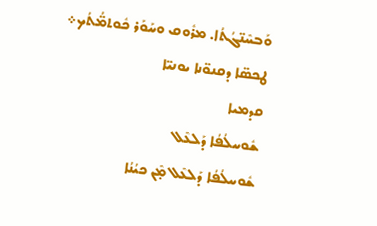ܘܰܒܚܶܢ̈ܓܳܬܳܐ. ܡܪܽܘܩ ܘܚܰܘܰܪ ܟܽܘܬܡ̈ܳܬܳܟ܀
ܛܟܣ̈ܐ ܕܩܢܘ̈ܢܐ ܝܘܢܝ̈ܐ
ܩܕܡܝܐ
ܫܽܘܚܠܳܦܳܐ ܕܰܠܥܶܠ
ܫܽܘܚܠܳܦܳܐ ܕܰܠܥܶܠ ܡ̣ܶܢ ܟܝܳܢܳܐ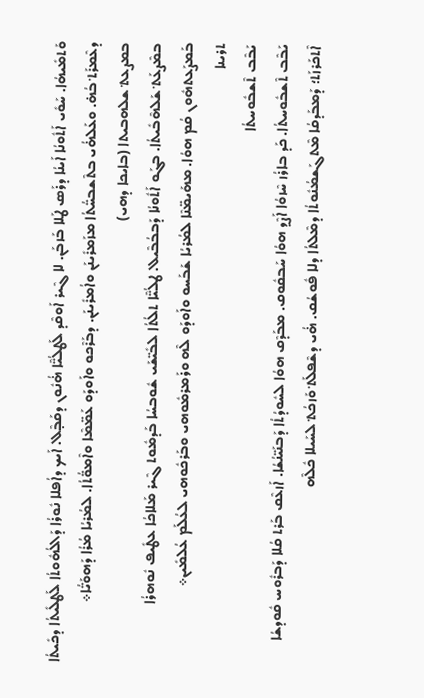ܘܰܬܡܺܝܗܳܐ. ܚܰܘܺܝ ܐܰܬܽܘܢܳܐ ܐܰܝܢܳܐ ܕܪܰܣ ܛܰܠܐ ܒܰܙܒܰܢ. ܠܐ ܓܶܝܪ ܐܰܘܩܶܕ ܠܰܛܠܳܝ̈ܶܐ ܗ̇ܳܢܽܘܢ ܕܩܰܒ̣ܶܠ. ܐܰܝܟ ܕܐܳܦܠܐ ܢܽܘܪܳܐ ܕܰܐܠܳܗܽܘܬܳܐ ܠܰܛܠܺܝܬܳܐ ܕܟܺܝܬܳܐ ܕܥܶܡܪܰܬ݀ ܒܳܗ̇. ܘܥܰܠܗ̇ܳܝ ܒܬܶܫܒܚ̈ܳܬܳܐ ܡܙܰܡܪܺܝܢܰܢ ܘܐܳܡܪܺܝܢܰܢ. ܕܒܰܪܶܟܘ ܘܐܰܘܕܰܘ ܥܰܡ̈ܡܶܐ ܘܐܶܡܘ̈ܳܬܳܐ. ܠܡܳܪܝܳܐ ܡܳܪܳܐ ܕܰܗܘܰܝ̈ܳܐ܀
ܒܡܨܥܬ݀ ܫܠܗܒܝܬܐ (ܒܐܝܟܐ ܕܗܝ)
ܒܡܶܨܥܰܬ݀ ܫܰܠܗܶܒܺܝܬܳܐ. ܒܓܰܘ ܐܰܬܽܘܢܳܐ ܕܰܒܒܳܒܶܝܠ. ܛܠܳܝ̈ܶܐ ܬܠܳܬܳܐ ܠܒܺܝ̈ܫܰܝ ܫܽܘܒܚܳܐ ܒܰܕܡܽܘܬ ܓܶܝܪ ܡܰܠܐܟܳܐ ܥܛܺܝܦ ܢܽܘܗܪܳܐ ܒܰܡܨܰܥܬܗܽܘܢ ܩܳܡ ܗܘܳܐ. ܡܗܰܝܡ̈ܢܶܐ ܠܡܳܪܝܳܐ ܫܰܒܰܚܘ ܘܐܰܘܕܰܘ ܠܶܗ ܘܪܰܡܪܡܽܘܗܝ ܘܒܰܪܟܽܘܗܝ ܠܥܳܠܰܡ ܥܳܠܡܺܝܢ܀
ܬܪܝܢܐ
ܝܰܒܶܒ ܬܶܫܒܽܘܚܬܳܐ
ܝܰܒܶܒ ܬܶܫܒܽܘܚܬܳܐ. ܟܰܕ ܒܐܪܳܙ ܚܶܙܘܳܐ ܐܰܨܶܕ ܗܘܳܐ ܚܰܒܩܽܘܩ. ܡܒܰܕܶܩ ܗܘܳܐ ܠܚܽܘܕܳܬܳܐ ܕܰܒܢܰܝ̈ܢܳܫܳܐ. ܐܰܙܥܶܩ ܒܰܪܬ ܩܳܠܐ ܕܰܒܪܽܘܚ ܩܽܘܕܫܳܐ ܐܶܬܟܰܪܙܰܬ݀: ܕܰܡܒܰܕܩܳܐ ܡܶܬܓܰܫܡܳܢܽܘܬܳܐ ܕܡܶܠܬܳܐ ܕܠܐ ܦܽܘܫܳܩ. ܗ̇ܳܝ ܕܫܶܦܠܰܬ݀ ܘܰܙܟܳܬ݀ ܠܚܰܝܠܐ ܟܽܠܶܗ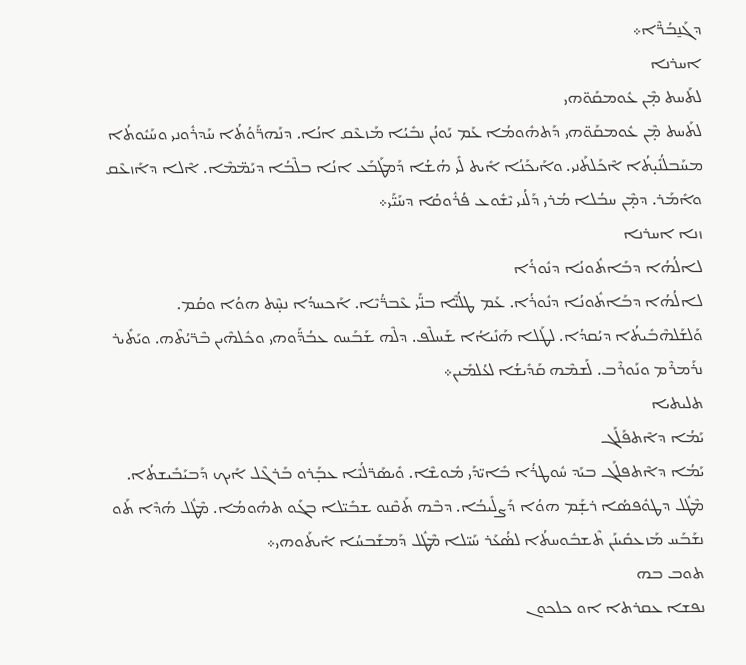ܕܓܰܢ̱ܒܳܪ̈ܶܐ܀
ܐܚܪܢܐ
ܠܬܰܚܬ ܡ̣ܶܢ ܥܽܘܡܩܰܘ̈ܗܝ
ܠܬܰܚܬ ܡ̣ܶܢ ܥܽܘܡܩܰܘ̈ܗܝ ܕܰܬܗܽܘܡܳܐ ܥܰܡ ܝܰܘܢܳܢ ܢܒܺܝܳܐ ܡܰܙܥܶܩ ܐܢܳܐ. ܕܢܰܗܪ̈ܰܘܳܬܳܐ ܚܰܕܪܽܘܢܝ ܘܚܰܝܽܘܬܳܐ ܡܚܰܒܠܳܢܺܝ̣ܬܳܐ ܐܶܟܰܠܬܰܢܝ. ܘܐܰܝܟܰܢܳܐ ܐܺܝܬ ܠܺܝ ܗܳܫܳܐ ܕܰܡܛܰܒܰܥ ܐܢܳܐ ܒܠܶܒܳܐ ܕܝܰܡ̈ܡܶܐ. ܐܶܠܐ ܕܐܰܙܥܶܩ ܘܐܺܡܰܪ. ܕܡ̣ܶܢ ܚܒܳܠܐ ܡܳܪܝ ܕܰܠܳܢܝ ܝܶܫܽܘܥ ܦܳܪܽܘܩܳܐ ܕܚܰܝ̈ܰܝ܀
ܙܢܐ ܐܚܪܢܐ
ܠܐܠܳܗܳܐ ܕܒܰܐܬܽܘܢܳܐ ܕܢܽܘܪܳܐ
ܠܐܠܳܗܳܐ ܕܒܰܐܬܽܘܢܳܐ ܕܢܽܘܪܳܐ. ܥܰܡ ܛܠܳܝ̈ܶܐ ܒܢ̈ܰܝ ܥܶܒܪ̈ܳܝܶܐ. ܐܰܟܚܕܳܐ ܢܚ̣ܶܬ ܗܘܳܐ ܘܩܳܡ. ܘܰܠܫܰܠܗܶܒܺܝܬܳܐ ܕܝܳܩܕܳܐ. ܠܛܰܠܐ ܗܰܢܺܝܐܳܐ ܫܰܚܠܶܦ. ܕܠܶܗ ܫܰܒܰܚܘ ܥܒܳܕ̈ܰܘܗܝ ܘܟܽܠܗܶܝܢ ܒܶܪ̈ܝܳܬܶܗ. ܘܝܰܬܺܝܪ ܢܪܰܡܪܶܡ ܘܢܰܘܪܶܒ. ܠܰܫܡܶܗ ܩܰܕܺܝܫܳܐ ܠܥܳܠܡܺܝܢ܀
ܬܠܝܬܝܐ
ܝܰܡܳܐ ܕܐܶܬܦܰܠܰܓ
ܝܰܡܳܐ ܕܐܶܬܦܠܰܓ ܒܝܰܕ ܚܽܘܛܪܳܐ ܒܺܐܝ̈ܕܰܝ ܡܽܘܫܶܐ. ܘܺܝܣܰܪ̈ܠܳܝܶܐ ܥܒ̣ܰܪܘ ܒܰܪܓܶܠ ܐܰܝܟ ܕܰܒܝܰܒܺܝܫܬܳܐ. ܡܶܛܽܠ ܕܛܘܽܦܣܳܐ ܪܫ̣ܰܡ ܗܘܳܐ ܕܰܨܠܺܝܒܳܐ. ܕܒܶܗ ܬܰܩܶܢܘ ܫܒܺܝ̈ܠܐ ܒܓܰܘ ܬܗܽܘܡܳܐ. ܡܶܛܽܠ ܗܳܕܶܐ ܬܰܘ ܢܫܰܒܰܚ ܡܰܙܥܩܺܝܢܰܢ ܬܶܫܒܽܘܚܬܳܐ ܠܣ̇ܳܥܰܪ ܚܰܝ̈ܠܐ ܡܶܛܽܠ ܕܰܡܫܰܒܚܳܐ ܐܺܝܬܰܘܗܝ܀
ܬܘܒ ܒܗ
ܢܦܫܐ ܥܩܪܬܐ ܐܘ ܟܠܟܘܢ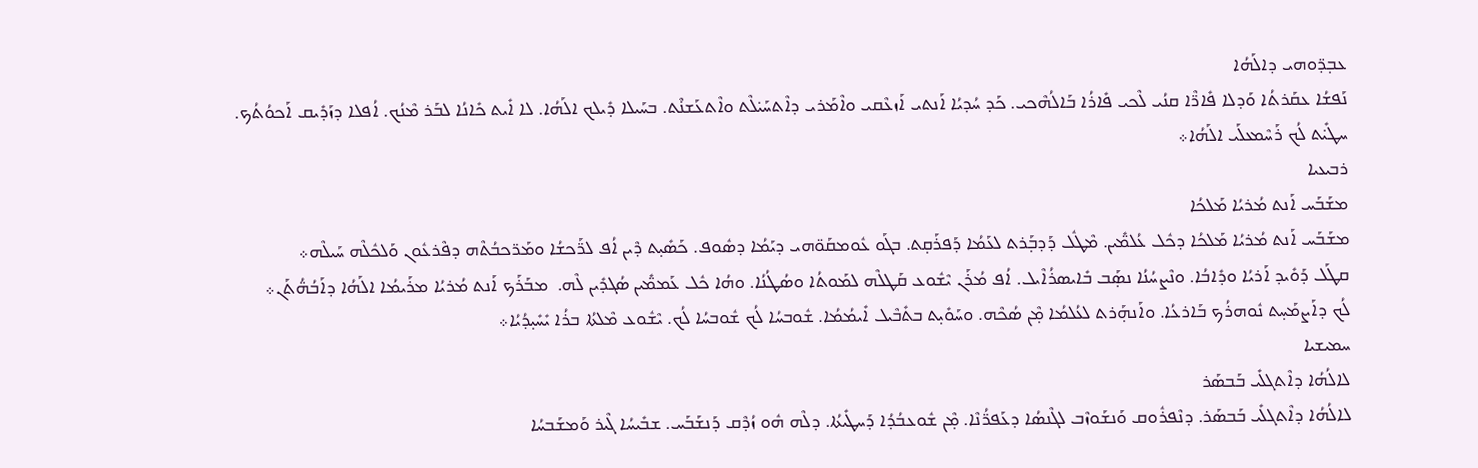ܥܒ̣ܕ̈ܘܗܝ ܕܐܠܰܗܳܐ
ܢܰܦܫܳܐ ܥܩܰܪܬܳܐ ܘܰܕܠܐ ܦܺܐܪ̈ܶܐ ܩܢܳܝ ܠܶܟܝ ܦܺܐܪܳܐ ܒܰܐܠܳܗܶܟܝ. ܟܰܕ ܚܳܕܝܳܐ ܐܰܢܬܝ ܐܰܙܥܶܩܝ ܘܐܶܡܰܪܝ ܕܐܶܬܚܰܝ̇ܠܶܬ ܘܐܶܬܥܰܫܢ̇ܶܬ. ܒܚܰܝܠܐ ܕܺܝܠܟ ܐܠܰܗܳܐ. ܠܐ ܐܺܝܬ ܟܺܐܢܳܐ ܠܒܰܪ ܡܶܢܳܟ. ܐܳܦܠܐ ܕܙܰܕܺܝܩ ܐܰܟܘܳܬܳܟ. ܚܛܺܝ̇ܬ ܠܳܟ ܪܰܚܶܡܥܠܰܝ ܐܠܰܗܳܐ܀
ܪܒܝܥܝܐ
ܡܫܰܒܰܚ ܐܰܢܬ ܡܳܪܝܳܐ ܡܰܠܟܳܐ
ܡܫܰܒܰܚ ܐܰܢܬ ܡܳܪܝܳܐ ܡܰܠܟܳܐ ܕܟܽܠ ܥܳܠܡ̈ܺܝܢ. ܡܶܛܽܠ ܕܰܕܒ̣ܰܪܬ ܠܥܰܡܳܐ ܕܰܦܪܰܩ̣ܬ. ܒܓܰܘ ܥܽܘܡܩܰܘ̈ܗܝ ܕܝܰܡܳܐ ܕܣܽܘܦ. ܟܰܣܺܝ̣ܬ ܕܶܝܢ ܐܳܦ ܠܪ̈ܰܟܫܳܐ ܘܡܰܪ̈ܟܒܳܬܶܗ ܕܦܶܪܥܽܘܢ ܘܰܠܟܽܠܶܗ ܚܰܝܠܶܗ܀
ܩܛܰܠ ܕܰܘܺܝܕ ܐܰܪܝܳܐ ܘܕܺܐܒܳܐ. ܘܢܶܨܚܳܢܳܐ ܢܣ̣ܰܒ ܒܺܐܝܣܪܳܐܶܝܠ. ܐܳܦ ܡܳܪܰܢ ܝܶܫܽܘܥ ܩܰܛܠܶܗ ܠܡܰܘܬܳܐ ܘܣܳܛܳܢܳܐ. ܘܗܳܐ ܟܽܠ ܥܰܡܡ̈ܺܝܢ ܣܳܓܕܺܝܢ ܠܶܗ.  ܡܒܰܪܰܟ ܐܰܢܬ ܡܳܪܝܳܐ ܡܪܰܝܡܳܐ ܐܠܰܗܳܐ ܕܐܰܒܳܗ̈ܳܬܰܢ܀
ܠܳܟ ܕܐܰܨܡܰܚ̣ܬ ܢܽܘܗܪܳܟ ܒܰܐܪܥܳܐ. ܘܐܰܢܗ̣ܰܪܬ ܠܥܳܠܡܳܐ ܡ̣ܶܢ ܣܳܟܶܗ. ܘܚܰܘܺܝ̣ܬ ܒܬܺܒܶܝܠ ܐܺܝܡܳܡܳܐ. ܫܽܘܒܚܳܐ ܠܳܟ ܫܽܘܒܚܳܐ ܠܳܟ. ܝܶܫܽܘܥ ܡܶܠܬܳܐ ܒܪܳܐ ܝܺܚܺܝ̣ܕܳܝܳܐ܀
ܚܡܝܫܝܐ
ܠܐܠܳܗܳܐ ܕܐܶܬܓܠܺܝ ܒܰܒܣܰܪ
ܠܐܠܳܗܳܐ ܕܐܶܬܓܠܺܝ ܒܰܒܣܰܪ. ܕܢܶܦܪܽܘܩ ܘܰܢܫܰܘܙܶܒ ܠܓܶܢܣܳܐ ܕܥܰܦܪ̈ܳܢܶܐ. ܡ̣ܶܢ ܫܽܘܥܒܳܕܳܐ ܕܰܚܛܺܝܬܳܐ. ܕܠܶܗ ܗܽܘ ܙܳܕܶܩ ܕܰܢܫܰܒܰܚ. ܫܒܺܝܚܳܐ ܓܶܝܪ ܘܰܡܫܰܒܚܳܐ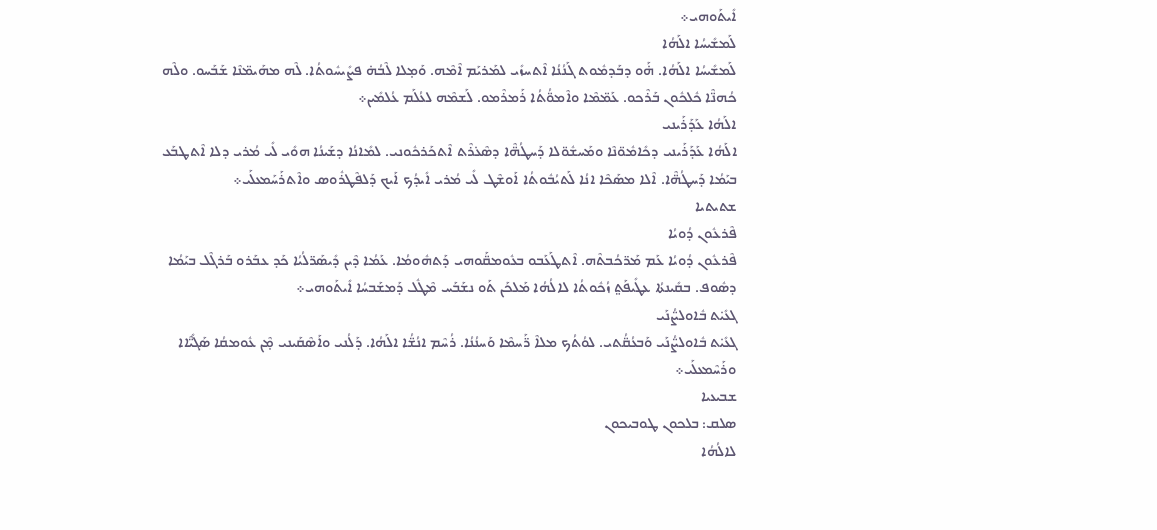ܐܺܝܬܰܘܗܝ܀
ܠܰܡܫܺܝܚܳܐ ܐܠܰܗܳܐ
ܠܰܡܫܺܝܚܳܐ ܐܠܰܗܳܐ. ܗ̇ܰܘ ܕܒܰܕܡܽܘܬ ܓܰܢܳܢܳܐ ܐܶܬܚܙܺܝ ܠܡܰܪܝܰܡ ܐܶܡܶܗ. ܘܰܡ̣ܠܐ ܠܶܒܳܗ̇ ܦܨܺܝܚܽܘܬܳܐ. ܠܶܗ ܡܗܰܝܡ̈ܢܶܐ ܫܰܒܰܚܘ. ܘܠܶܗ ܟܳܗܢ̈ܶܐ ܟܽܠܟܽܘܢ ܒܰܪܶܟܘ. ܥܰܡ̈ܡܶܐ ܘܐܶܡܘ̈ܳܬܳܐ ܪܰܡܪܶܡܘ. ܠܰܫܡܶܗ ܠܥܳܠܰܡ ܥܳܠܡܺܝܢ܀
ܐܠܰܗܳܐ ܥܰܕܰܪܰܝܢܝ
ܐܠܰܗܳܐ ܥܰܕܰܪܰܝܢܝ ܕܟܺܐܡܽܘ̈ܢܶܐ ܘܡܰܚܫܽܘ̈ܠܐ ܕܰܚܛܳܗ̈ܶܐ ܕܣܶܥ̇ܪܶܬ ܐܶܬܟܰܪܟܽܘܢܝ. ܠܡܺܐܢܳܐ ܕܫܰܝܢܳܐ ܗܘܺܝ ܠܺܝ ܡܳܪܝ ܕܠܐ ܐܶܬܛܒܰܥ ܒܝܰܡܳܐ ܕܰܚܛܳܗ̈ܶܐ. ܐܶܠܐ ܡܣܰܟܶܐ ܐܢܳܐ ܠܰܬܝܳܒܽܘܬܳܐ ܐܰܘܫܶܛ ܠܺܝ ܡܳܪܝ ܐܺܝܕܳܟ ܐܰܝܟ ܕܰܠܦܶܛܪܽܘܣ ܘܐܶܬܪܰܚܰܡܥܠܰܝ܀
ܫܬܝܬܝܐ
ܦܶܪܥܽܘܢ ܕܳܘܝܳܐ
ܦܶܪܥܽܘܢ ܕܳܘܝܳܐ ܥܰܡ ܡܰܪ̈ܟܳܒܬܶܗ. ܐܶܬܛܰܥܰܒܘ ܒܥܽܘܡܩ̈ܰܘܗܝ ܕܰܬܗܽܘܡܳܐ. ܥܰܡܳܐ ܕܶܝܢ ܕܺܝܣܰܪ̈ܠܳܝܳܐ ܟܰܕ ܥܒܰܪܘ ܒܰܪܓܶܠ ܒܝܰܡܳܐ ܕܣܽܘܦ. ܒܩܺܝܢܬܳܐ ܥܛܺܝܦܰܬ݀ ܙܳܟܽܘܬܳܐ ܠܐܠܳܗܳܐ ܡܰܠܟܰܢ ܬܰܘ ܢܫܰܒܰܚ ܡܶܛܽܠ ܕܰܡܫܰܒܚܳܐ ܐܺܝܬܰܘܗܝ܀
ܓܥܺܝ̇ܬ ܒܽܐܘܠܨ̈ܳܢܰܝ
ܓܥܺܝ̇ܬ ܒܽܐܘܠܨ̈ܳܢܰܝ ܘܰܒܥܳܩ̈ܳܬܝ. ܠܘܳܬܳܟ ܡܠܐܶ ܪ̈ܰܚܡܶܐ ܘܰܚܢܳܢܳܐ. ܪܳܚܶܡ ܐܢܳܫ̈ܳܐ ܐܠܰܗܳܐ. ܕܰܠܳܢܝ ܘܐܰܣܶܩܰܝܢܝ ܡ̣ܶܢ ܥܽܘܡܩܳܐ ܣܰܓܺܝ̈ܶܐܐ ܘܪܰܚܶܡܥܠܰܝ܀
ܫܒܝܥܝܐ
ܣܠܩ: ܒܠܟܘܢ ܛܘܒܝܟܘܢ
ܠܐܠܳܗܳܐ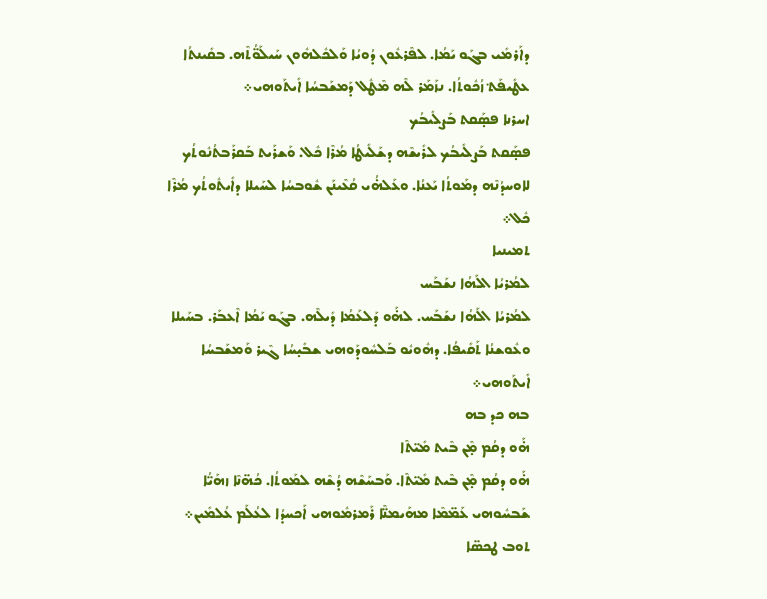ܕܐܰܪܡܺܝ ܒܓܰܘ ܝܰܡܳܐ. ܠܦܶܪܥܽܘܢ ܕܳܘܝܳܐ ܘܰܠܟܽܠܗܽܘܢ ܚܰܝܠܰܘ̈ܳܬܶܗ. ܒܩܺܝܢܬܳܐ ܥܛܺܝܦܰܬ݀ ܙܳܟܽܘܬܳܐ. ܢܙܰܡܰܪ ܠܶܗ ܡܶܛܽܠ ܕܰܡܫܰܒܚܳܐ ܐܺܝܬܰܘܗܝ܀
ܐܚܪܢܐ ܦܣ̣ܰܩܬ ܒܰܨܠܺܝܒܳܟ
ܦܣ̣ܰܩܬ ܒܰܨܠܺܝܒܳܟ ܠܪܺܝܫܶܗ ܕܫܰܠܺܝܛܳܐ ܡܳܪܶܐ ܟܽܠ. ܘܰܫܪܰܝܬ ܒܰܩܪܰܒܬܳܢܽܘܬܳܟ ܠܐܘܚܕܳܢܶܗ ܕܡܰܘܬܳܐ ܝܰܥܢܳܐ. ܘܥܰܠܗ̇ܳܝ ܩܳܥܶܝܢܰܢ ܫܽܘܒܚܳܐ ܠܚܰܝܠܐ ܕܐܺܝܬܽܘܬܳܟ ܡܳܪܶܐ ܟܽܠ܀
ܬܡܝܢܝܐ
ܠܡܳܪܝܳܐ ܐܠܰܗܳܐ ܢܫܰܒܰܚ
ܠܡܳܪܝܳܐ ܐܠܰܗܳܐ ܢܫܰܒܰܚ. ܠܗ̇ܰܘ ܕܰܠܥܰܡܳܐ ܕܺܝܠܶܗ. ܒܓܰܘ ܝܰܡܳܐ ܐܶܥܒܰܪ. ܒܚܰܝܠܐ ܘܥܽܘܫܢܳܐ ܬܰܩܺܝܦܳܐ. ܕܗܽܘܝܽܘ ܒܰܠܚܽܘܕܰܘܗܝ ܫܒܺܝ̣ܚܳܐ ܓܶܝܪ ܘܰܡܫܰܒܚܳܐ ܐܺܝܬܰܘܗܝ܀
ܒܗ ܟܕ ܒܗ
ܗ̇ܰܘ ܕܩܳܡ ܡ̣ܶܢ ܒܶܝܬ ܡܺܝ̈ܬܶܐ
ܗ̇ܰܘ ܕܩܳܡ ܡ̣ܶܢ ܒܶܝܬ ܡܺܝ̈ܬܶܐ. ܘܰܒܚܰܫܶܗ ܕܳܫܶܗ ܠܡܰܘܬܳܐ. ܟܳܗ̈ܢܶܐ ܙܗܰܝ̈ܳܐ ܫܰܒܚܽܘܗܝ ܥܰܡ̈ܡܶܐ ܡܗܰܝܡܢ̈ܶܐ ܪܰܡܪܡܽܘܗܝ ܐܰܟܚܕܳܐ ܠܥܳܠܰܡ ܥܳܠܡܺܝܢ܀
ܬܘܒ ܛܟܣ̈ܐ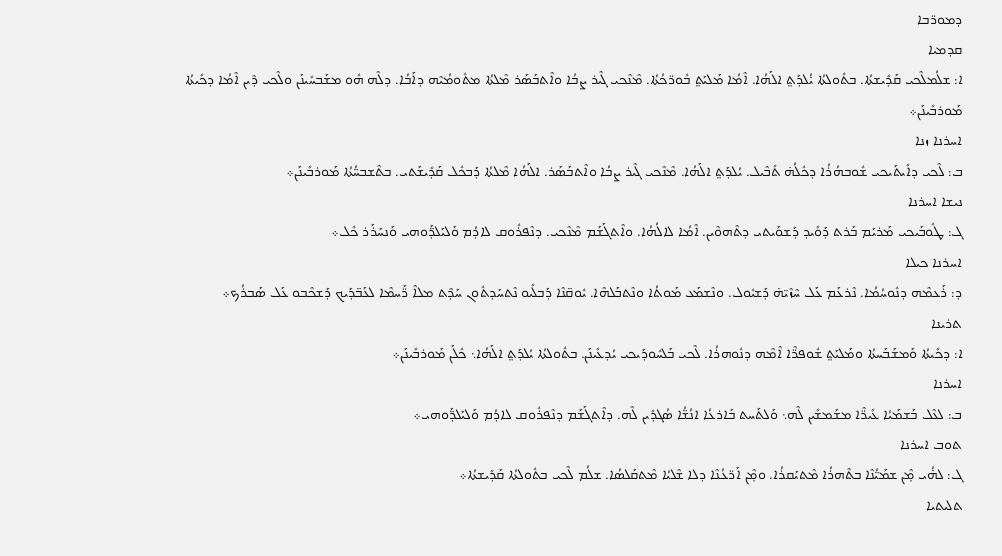ܕܡܘܪ̈ܒܐ
ܩܕܡܝܐ
ܐ: ܫܠܳܡܠܶܟܝ ܩܰܕܺܝܫܬܳܐ. ܒܬܽܘܠܬܳܐ ܝ̇ܳܠܕܰܬ݀ ܐܠܰܗܳܐ. ܐܶܡܳܐ ܡܰܠܝܰܬ݀ ܒܽܘܪ̈ܟܳܬܳܐ. ܡܶܢܶܟܝ ܓܶܝܪ ܨܒܳܐ ܘܐܶܬܒܰܣܰܪ ܡܶܠܬܳܐ ܡܬܽܘܡܳܝܶܗ ܕܐܰܒܳܐ. ܕܠܶܗ ܗܽܘ ܡܫܰܒܚܺܝܢܰܢ ܘܠܶܟܝ ܕܶܝܢ ܐܶܡܳܐ ܕܟܺܝܬܳܐ ܡܰܘܪܒܺܝܢܰܢ܀
ܐܚܪܢܐ ܙܢܐ
ܒ: ܠܶܟܝ ܕܐܺܝܬܰܝܟܝ ܫܽܘܒܗܳܪܳܐ ܕܟܽܠܳܗ̇ ܬܺܒܶܝܠ. ܝܳܠܕܰܬ݀ ܐܠܰܗܳܐ. ܡܶܢܶܟܝ ܓܶܝܪ ܨܒܳܐ ܘܐܶܬܒܰܣܰܪ. ܐܠܰܗܳܐ ܡܶܠܬܳܐ ܕܰܒܟܽܠ ܩܰܕܺܝܫܰܬܝ. ܒܬܶܫܒܚ̈ܳܬܳܐ ܡܰܘܪܒܺܝܢܰܢ܀
ܢܝܫܐ ܐܚܪܢܐ
ܓ: ܛܽܘܒܰܝܟܝ ܡܰܪܝܰܡ ܒܰܪܬ ܕܰܘܺܝܕ ܕܰܫܘܰܝܬܝ ܕܬܶܗܘܶܝܢ. ܐܶܡܳܐ ܠܐܠܳܗܳܐ. ܘܐܶܬܓܰܫܰܡ ܡܶܢܶܟܝ. ܕܢܶܦܪܽܘܩ ܠܐܕܳܡ ܘܰܠܝܰܠܕ̈ܰܘܗܝ ܘܰܢܚܰܪܰܪ ܟܽܠ܀
ܐܚܪܢܐ ܟܝܠܐ
ܕ: ܪܰܥܡܶܗ ܕܢܽܘܚܳܡܳܐ. ܢܶܪܥܰܡ ܥܰܠ ܚܶܙܶܝ̈ܗ̇ ܕܰܫܝܽܘܠ. ܘܢܶܫܡܰܥ ܡܰܘܬܳܐ ܘܢܶܬܒܰܠܗܶܐ. ܝܽܘܩ̈ܢܶܐ ܕܰܒܠܺܝܘ ܢܶܬܚܰܕܬܽܘܢ ܚܰܕܶܬ ܡܠܐܶ ܪ̈ܰܚܡܶܐ ܠܥܰܒ̈ܕܰܝܟ ܕܰܫܟܶܒܘ ܥܰܠ ܣܰܒܪܳܟ܀
ܬܪܝܢܐ
ܐ: ܕܟܺܝܬܳܐ ܘܰܡܫܰܒܰܚܬܳܐ ܘܡܰܠܝܰܬ݀ ܫܽܘܦܪ̈ܶܐ ܐܶܡܶܗ ܕܢܽܘܗܪܳܐ. ܠܶܟܝ ܒܰܠܚܽܘܕܰܝܟܝ ܝܳܕܥܺܝܢܰܢ. ܒܬܽܘܠܬܳܐ ܝܳܠܕܰܬ݀ ܐܠܰܗܳܐ܆ ܟܽܠܰܢ ܡܰܘܪܒܺܝܢܰܢ܀
ܐܚܪܢܐ
ܒ: ܠܥܶܠ ܒܰܫܡܰܝܳܐ ܥܺܝܪ̈ܶܐ ܡܫܰܡܫܺܝܢ ܠܶܗ܆ ܘܰܠܬܰܚܬ ܒܰܐܪܥܳܐ ܐܢܳܫ̈ܳܐ ܣܳܓܕܺܝܢ ܠܶܗ. ܕܐܶܬܓܰܫܰܡ ܕܢܶܦܪܽܘܩ ܠܐܕܳܡ ܘܰܠܝܰܠܕ̈ܰܘܗܝ܀
ܬܘܒ ܐܚܪܢܐ
ܓ: ܠܗ̇ܳܝ ܡ̣ܶܢ ܫܡܰܝ̈ܳܢܶܐ ܒܬܶܗܪܳܐ ܡܶܬܝܰܩܪܳܐ. ܘܡ̣ܶܢ ܐܰܪ̈ܥܳܢܶܐ ܕܠܐ ܫܶܠܝܳܐ ܡܶܬܩܰܠܣܳܐ. ܫܠܳܡ ܠܶܟܝ ܒܬܽܘܠܬܳܐ ܩܰܕܺܝܫܬܳܐ܀
ܬܠܝܬܝܐ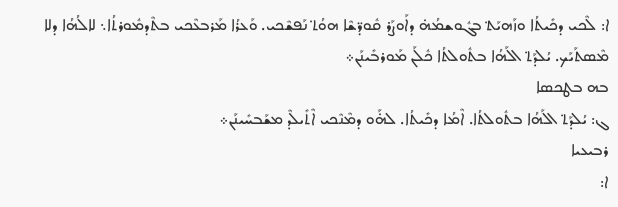ܐ: ܠܶܟܝ ܕܟܺܝܬܳܐ ܘܙܰܗܝܰܬ݀ ܒܓܽܘܫܡܳܗ̇ ܕܐܰܘܨܰܪ ܩܽܘܕ̈ܫܶܐ ܗܘܳܬ݀ ܢܰܦܫܶܟܝ. ܘܰܥܪܳܐ ܡܰܪܒܥܶܟܝ ܒܬܶܕܡܽܘܪܬܳܐ܆ ܠܐܠܳܗܳܐ ܕܠܐ ܡܶܣܬܰܝܰܟ. ܝܳܠܕܰܬ݀ ܐܠܰܗܳܐ ܒܬܽܘܠܬܳܐ ܟܽܠܰܢ ܡܰܘܪܒܺܝܢܰܢ܀
ܒܗ ܒܛܟܣܐ
ܓ: ܝܳܠܕܰܬ݀ ܐܠܰܗܳܐ ܒܬܽܘܠܬܳܐ. ܐܶܡܳܐ ܕܟܺܝܬܳܐ. ܠܗ̇ܰܘ ܕܡܶܢܶܟܝ ܐܶܬܺܝܠܶܕ ܡܫܰܒܚܺܝܢܰܢ܀
ܪܒܝܥܝܐ
ܐ: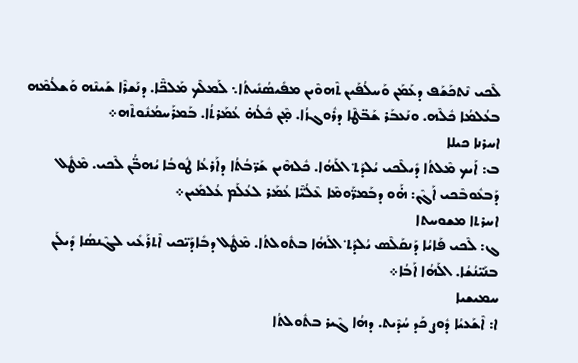ܠܶܟܝ ܢܶܬܟܰܫܰܦ ܕܥܰܡܰܢ ܘܰܚܠܳܦܰܝܢ ܬܶܗܘܶܝܢ ܡܦܺܝܣܳܢܺܝܬܳܐ܆ ܠܰܡܠܶܟ ܡܰܠܟ̈ܶܐ. ܕܢܰܫܪܶܐ ܫܰܝܢܶܗ ܘܰܫܠܳܡܶܗ ܒܥܳܠܡܳܐ ܟܽܠܶܗ. ܘܢܰܥܒܰܪ ܫܰܒ̈ܛܶܐ ܕܪܽܘܓܙܳܐ. ܡ̣ܶܢ ܟܽܠܳܗ̇ ܥܳܡܰܪܬܳܐ. ܒܰܡܪܰܚܡܳܢܽܘܬܶܗ܀
ܐܚܪܢܐ ܟܝܠܐ
ܒ: ܐܰܝܟ ܡܶܠܬܳܐ ܕܺܝܠܶܟܝ ܝܳܠܕܰܬ݀ ܐܠܰܗܳܐ. ܟܽܠܗܶܝܢ ܫܰܪ̈ܒܳܬܳܐ ܕܐܰܪܥܳܐ ܛܽܘܒܳܐ ܝܳܗܒ̈ܳܢ ܠܶܟܝ. ܡܶܛܽܠ ܕܰܒܥܽܘܒܶܟܝ ܐܰܓܶܢ: ܗ̇ܰܘ ܕܒܰܡܪ̈ܰܘܡܶܐ ܥܶܠܳܝ̈ܶܐ ܥܳܡܰܪ ܠܥܳܠܰܡ ܥܳܠܡܺܝܢ܀
ܐܚܪܬܐ ܡܫܘܚܬܐ
ܓ: ܠܶܟܝ ܦܰܐܝܳܐ ܕܰܢܩܰܠܶܣ ܝܳܠܕܰܬ݀ ܐܠܰܗܳܐ ܒܬܽܘܠܬܳܐ. ܡܶܛܽܠ ܕܒܺܐܕܰܝ̈ܟܝ ܐܶܬܪܰܥܺܝ ܠܓܶܢܣܳܐ ܕܺܝܠܰܢ ܒܢܰܝ̈ܢܳܫܳܐ. ܐܠܰܗܳܐ ܐܰܒܳܐ܀
ܚܡܝܫܝܐ
ܐ: ܐܶܫܰܥܝܳܐ ܕܽܘܨ ܟܰܕ ܚܳܕܶܝܬ. ܕܗܳܐ ܓܶܝܪ ܒܬܽܘܠܬܳܐ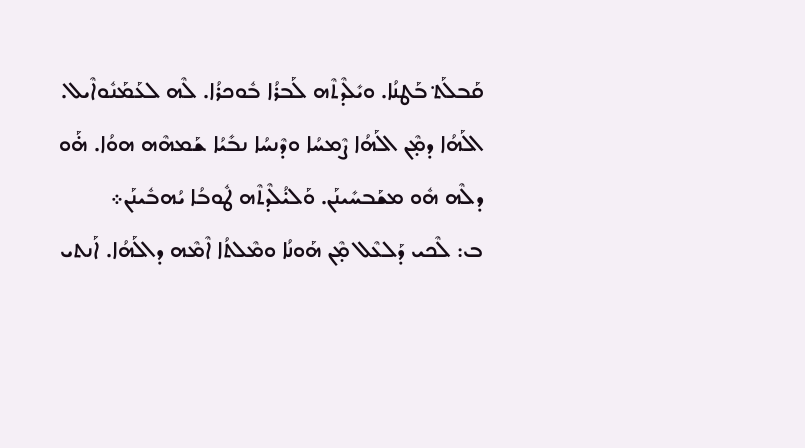ܩܰܒܠܰܬ݀ ܒܰܛܢܳܐ. ܘܝܺܠܶܕܬܶܗ ܠܰܒܪܳܐ ܒܽܘܟܪܳܐ. ܠܶܗ ܠܥܰܡܰܢܽܘܐܶܝܠ. ܐܠܰܗܳܐ ܕܡ̣ܶܢ ܐܠܰܗܳܐ ܨܶܡܚܳܐ ܘܕܶܢܚܳܐ ܢܒܺܝܳܐ ܫܰܡܗܶܗ ܗܘܳܐ. ܗ̇ܰܘ ܕܠܶܗ ܗܽܘ ܡܫܰܒܚܺܝܢܰܢ. ܘܰܠܝ̇ܳܠܶܕܬܶܗ ܛܽܘܒܳܐ ܝܳܗܒܽܝܢܰܢ܀
ܒ: ܠܶܟܝ ܕܰܠܥܶܠ ܡ̣ܶܢ ܗܰܘܢܳܐ ܘܡܶܠܬܳܐ ܐܶܡܶܗ ܕܐܠܰܗܳܐ. ܐܰܢܬܝ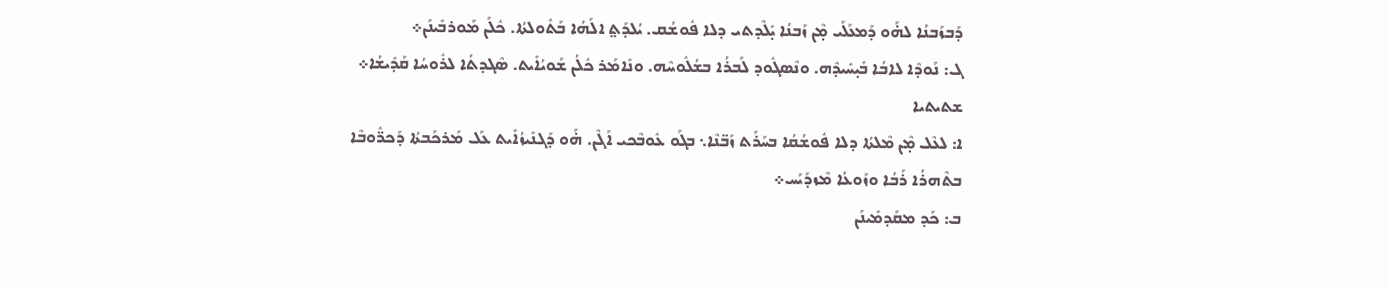ܕܰܒܙܰܒܢܳܐ ܠܗ̇ܰܘ ܕܰܡܥܰܠܰܝ ܡ̣ܶܢ ܙܰܒܢܳܐ ܝ̣ܺܠܶܕܬܝ ܕܠܐ ܦܽܘܫܳܩ. ܝܳܠܕܰܬ݀ ܐܠܰܗܳܐ ܒܰܬܽܘܠܬܳܐ. ܟܽܠܰܢ ܡܰܘܪܒܺܝܢܰܢ܀
ܓ: ܢܰܘܕܶܐ ܠܐܒܳܐ ܒܺܝ̣ܚܺܝܕܶܗ. ܘܢܶܣܓܽܘܕ ܠܰܒܪܳܐ ܒܫܳܠܽܘܚܶܗ. ܘܢܺܐܡܰܪ ܟܽܠܳܢ ܫܰܘܝܳܐܺܝܬ. ܣܶܓܕܬܳܐ ܠܪܽܘܚܳܐ ܩܰܕܺܝܫܳܐ܀
ܫܬܝܬܝܐ
ܐ: ܠܥܶܠ ܡ̣ܶܢ ܡܶܠܬܳܐ ܕܠܐ ܦܽܘܫܳܩܳܐ ܒܚܰܪܰܬ ܙܰܒ̈ܢܶܐ܆ ܒܓܰܘ ܥܽܘܒܶܟܝ ܐܰܓܶܢ. ܗ̇ܰܘ ܕܰܓܢܺܝܙܳܐܺܝܬ ܥܰܠ ܡܰܪܟܰܒܬܳܐ ܕܰܟܪ̈ܽܘܒܶܐ ܒܬܶܗܪܳܐ ܪܰܒܳܐ ܘܙܰܘܥܳܐ ܡܶܙܕܰܝܰܚ܀
ܒ: ܟܰܕ ܡܩܰܕܡܺܝܢܰܢ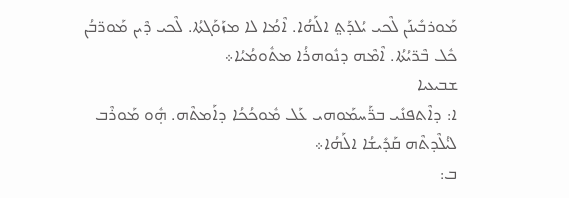ܡܰܘܪܒܺܝܢܰܢ ܠܶܟܝ ܝܳܠܕܰܬ݀ ܐܠܰܗܳܐ. ܐܶܡܳܐ ܠܐ ܡܙܰܘܰܓܬܳܐ. ܠܶܟܝ ܕܶܝܢ ܡܰܘܪ̈ܒܳܢ ܟܽܠ ܒܶܪ̈ܝܳܬܳܐ. ܐܶܡܶܗ ܕܢܽܘܗܪܳܐ ܡܬܽܘܡܳܝܳܐ܀
ܫܒܝܥܝܐ
ܐ: ܕܐܶܬܦܢܺܝ ܒܪ̈ܰܚܡܰܘܗܝ ܥܰܠ ܡܽܘܟܳܟܳܐ ܕܐܰܡܬܶܗ. ܗ̣ܽܘ ܡܰܘܪܶܒ ܠܝ̇ܳܠܶܕܬܶܗ ܩܰܕܺܝܫܳܐ ܐܠܰܗܳܐ܀
ܒ: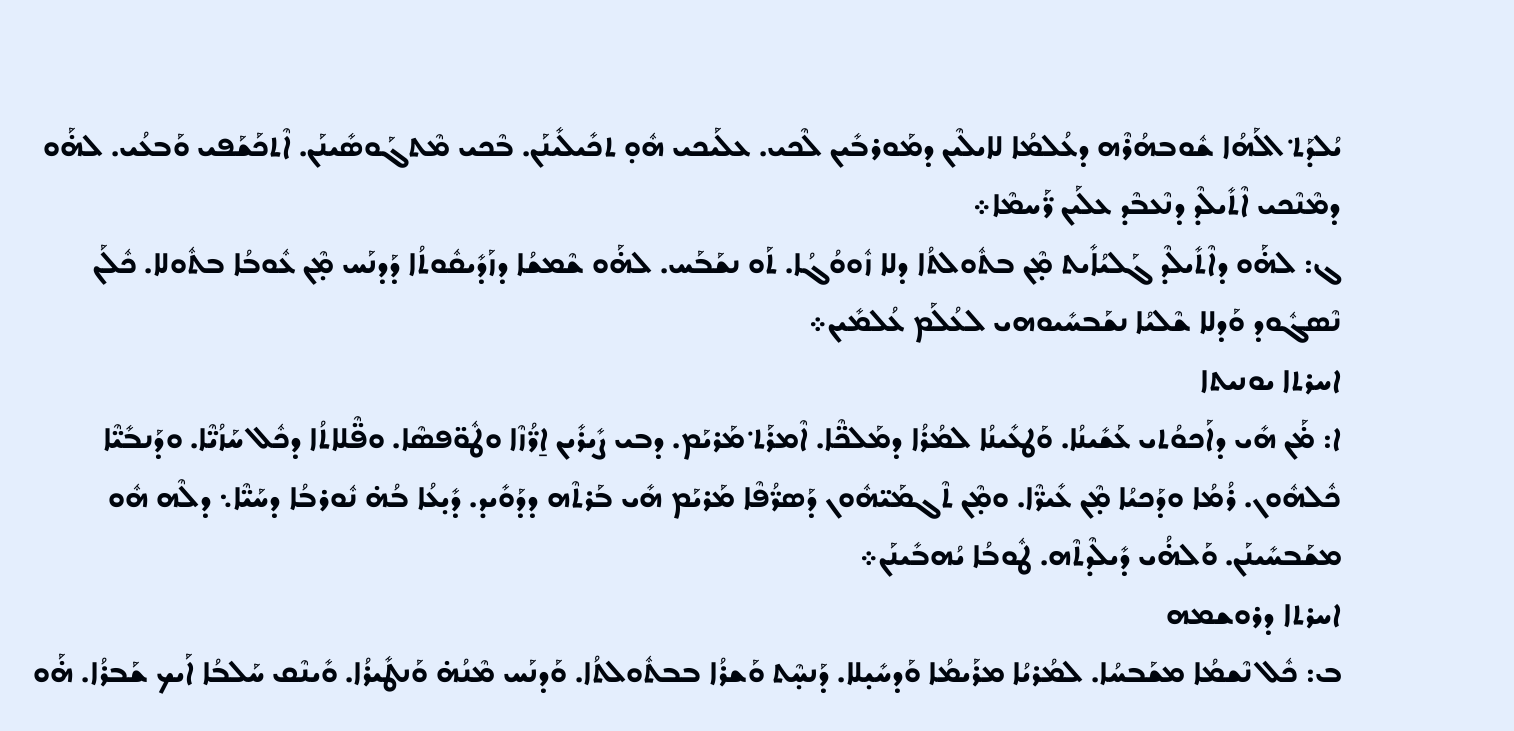ܝܳܠܕܰܬ݀ ܐܠܰܗܳܐ ܫܽܘܒܗܳܪܶܗ ܕܥܳܠܡܳܐ ܠܐܝܠܶܝܢ ܕܡܰܘܪܒܺܝܢ ܠܶܟܝ. ܥܠܰܝܟܝ ܗܽܘ̣ ܬܟܺܝܠܺܝܢܰܢ. ܒܶܟܝ ܡܶܬܓܰܘܣܺܝܢܰܢ. ܐܶܬܟܰܫܰܦܝ ܘܰܒܥܳܝ. ܠܗ̇ܰܘ ܕܡܶܢܶܟܝ ܐܶܬܺܝܠܶܕ ܕܢܶܥܒܶܕ ܥܠܰܝܢ ܪ̈ܰܚܡܶܐ܀
ܓ: ܠܗ̇ܰܘ ܕܐܶܬܺܝܠܶܕ ܓܰܠܝܳܐܺܝܬ ܡ̣ܶܢ ܒܬܽܘܠܬܳܐ ܕܠܐ ܙܽܘܘܳܓܳܐ. ܬܰܘ ܢܫܰܒܰܚ. ܠܗ̇ܰܘ ܫܶܡܫܳܐ ܕܙܰܕܺܝܩܽܘܬܳܐ ܕܰܕܢܰܚ ܡ̣ܶܢ ܥܽܘܒܳܐ ܒܬܽܘܠܐ. ܟܽܠܰܢ ܢܶܣܓܽܘܕ ܘܰܕܠܐ ܫܶܠܝܳܐ ܢܫܰܒܚܺܝܘܗܝ ܠܥܳܠܰܡ ܥܳܠܡܺܝܢ܀
ܐܚܪܬܐ ܝܘܢܝܬܐ
ܐ: ܡ̇ܰܢ ܗܺܝ ܕܐܰܟܘܳܬܝ ܥܰܫܺܝܢܳܐ. ܘܰܛܥܺܝܢܳܐ ܠܡܳܪܳܐ ܕܡܰܠܟ̈ܶܐ. ܐܶܡܪܰܬ݀ ܡܰܪܝܰܡ. ܕܒܝ ܨܺܝܪܺܝܢ ܐ̱ܪ̈ܳܙܶܐ ܘܛܽܘ̈ܦܣܶܐ. ܘܦ̈ܶܠܐܬܳܐ ܕܟܽܠ ܚܰܙܳܝ̈ܶܐ. ܘܕܰܢܒܺܝ̈ܶܐ ܟܽܠܗܽܘܢ. ܪܳܡܳܐ ܘܕܰܟܝܳܐ ܡ̣ܶܢ ܥܺܝܪ̈ܶܐ. ܘܡ̣ܶܢ ܬܶܓܡܰܝ̈ܗܽܘܢ ܕܰܣܪ̈ܳܦܶܐ ܡܰܪܝܰܡ ܗܺܝ ܒܰܪܬܶܗ ܕܕܰܘܺܝܕ. ܕܺܝ̣ܥܳܐ ܒܳܗ̇ ܢܽܘܪܒܳܐ ܕܚܰܝ̈ܶܐ܆ ܕܠܶܗ ܗܽܘ ܡܫܰܒܚܺܝܢܰܢ. ܘܰܠܗ̇ܳܝ ܕܺܝܠܶܕܬܶܗ. ܛܽܘܒܳܐ ܝܳܗܒܺܝܢܰܢ܀
ܐܚܪܬܐ ܕܪܘܫܡܗ
ܒ: ܟܽܠ ܢܶܫܡܳܐ ܡܫܰܒܚܳܐ. ܠܡܳܪܝܳܐ ܡܪܰܝܡܳܐ ܘܰܕܚܺܝ̣ܠܐ. ܕܰܢܚ̣ܶܬ ܘܰܫܪܳܐ ܒܒܬܽܘܠܬܳܐ. ܘܰܕܢܰܚ ܡܶܢܳܗ̇ ܘܰܢܛܺܝܪܳܐ. ܘܺܝܢܶܩ ܚܰܠܒܳܐ ܐܰܝܟ ܫܰܒܪܳܐ. ܗ̇ܰܘ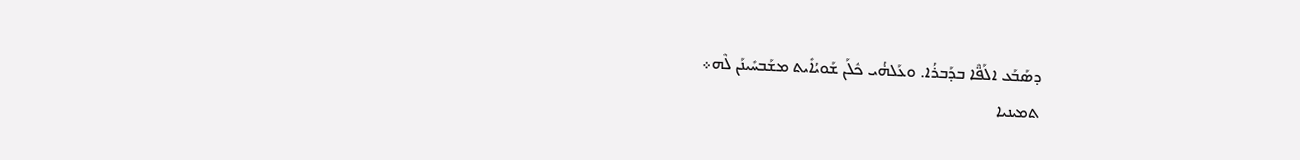ܕܣܰܒܰܥ ܐܠܰܦ̈ܶܐ ܒܕܰܒܪܳܐ. ܘܥܰܠܗ̇ܳܝ ܟܽܠܰܢ ܫܰܘܝܳܐܺܝܬ ܡܫܰܒܚܺܝܢܰܢ ܠܶܗ܀
ܬܡܝܢܝܐ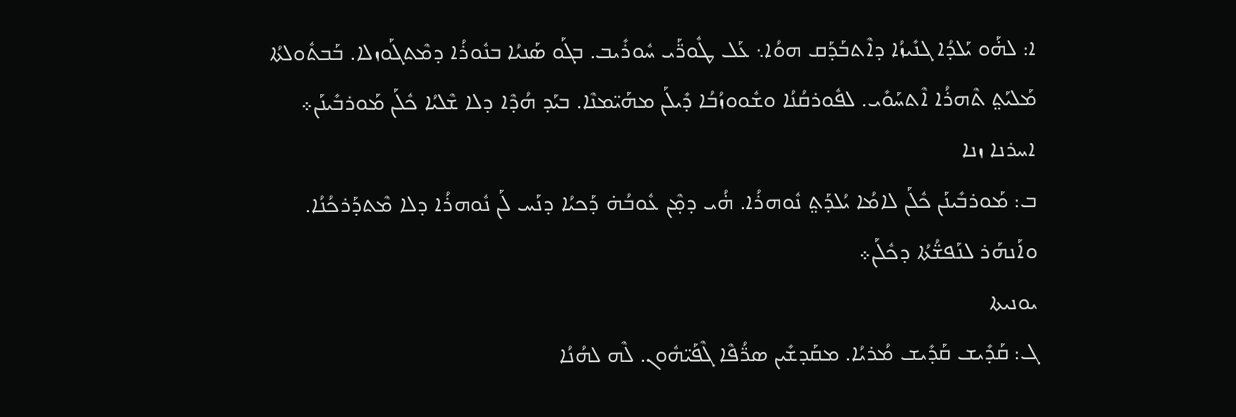ܐ: ܠܗ̇ܰܘ ܝܰܠܕܳܐ ܓܢܺܝܙܳܐ ܕܐܶܬܒܰܕܰܩ ܗܘܳܐ܆ ܥܰܠ ܛܽܘܪ̈ܰܝ ܚܽܘܪܺܝܒ. ܒܓܰܘ ܣܰܢܝܳܐ ܒܢܽܘܪܳܐ ܕܡܶܬܓܰܘܙܠܐ. ܒܰܒܬܽܘܠܬܳܐ ܡܰܠܝܰܬ݀ ܬܶܗܪܳܐ ܐܶܬܚܰܘܺܝ. ܠܦܽܘܪܩܳܢܳܐ ܘܫܽܘܘܙܳܒܳܐ ܕܺܝܠܰܢ ܡܗܰܝ̈ܡܢܶܐ. ܒܝܰܕ ܗܳܕܶܐ ܕܠܐ ܫܶܠܝܳܐ ܟܽܠܰܢ ܡܰܘܪܒܺܝܢܰܢ܀
ܐܚܪܢܐ ܙܢܐ
ܒ: ܡܰܘܪܒܺܝܢܰܢ ܟܽܠܰܢ ܠܐܡܳܐ ܝܳܠܕܰܬ݀ ܢܽܘܗܪܳܐ. ܗ̇ܳܝ ܕܡ̣ܶܢ ܥܽܘܒܳܗ̇ ܕܰܟܝܳܐ ܕܢܰܚ ܠܰܢ ܢܽܘܗܪܳܐ ܕܠܐ ܡܶܬܕܰܪܟܳܢܳܐ. ܘܐܰܢܗܰܪ ܠܢܰܦܫ̈ܳܬܳܐ ܕܟܽܠܰܢ܀
ܝܘܢܝܬܐ
ܓ: ܩܰܕܺܝܫ ܩܰܕܺܝܫ ܡܳܪܝܳܐ. ܡܩܰܕܫܺܝܢ ܣܪ̈ܳܦܶܐ ܓܶܦܰܝ̈ܗܽܘܢ. ܠܶܗ ܠܗܳܢܳܐ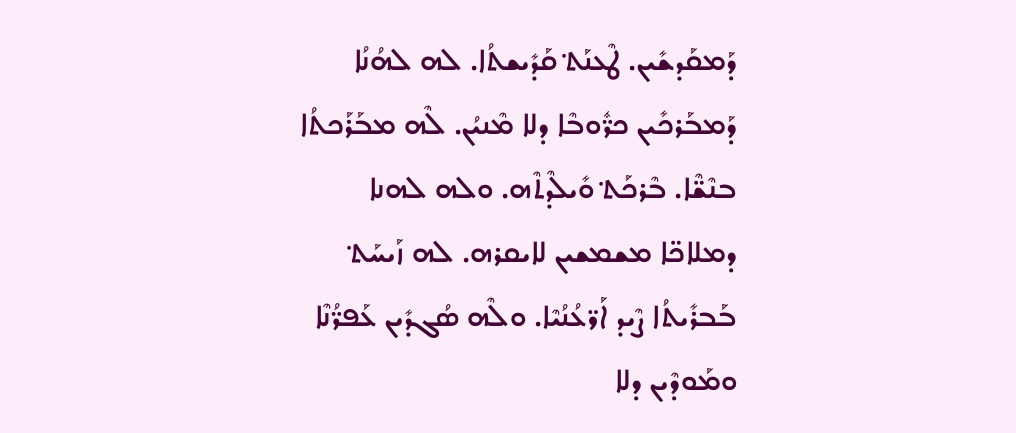ܕܰܡܩܰܕܫܺܝܢ. ܛܶܥܢܰܬ݀ ܩܰܕܺܝܫܬܳܐ. ܠܗ ܠܗܳܢܳܐ ܕܰܡܒܰܪܟܺܝܢ ܟܪ̈ܽܘܒܶܐ ܕܠܐ ܡܶܢܝܳܢ. ܠܶܗ ܡܒܰܪܰܟܬܳܐ ܒܢܶܫ̈ܶܐ. ܒܶܪܟܰܬ݀ ܘܺܝܠܶܕܬܶܗ. ܘܠܗ ܠܗܢܐ ܕܡܠܐܟ̈ܐ ܡܫܡܫܝܢ ܠܐܝܩܪܗ. ܠܗ ܙܰܝܚܰܬ݀ ܒܰܒܪܺܝܬܳܐ ܨܶܝܕ ܐܰܪ̈ܥܳܢܳܝܶܐ. ܘܠܶܗ ܣܳܓܕܺܝܢ ܥܰܦܪ̈ܳܢܶܐ ܘܡܰܘܕܶܝܢ ܕܠܐ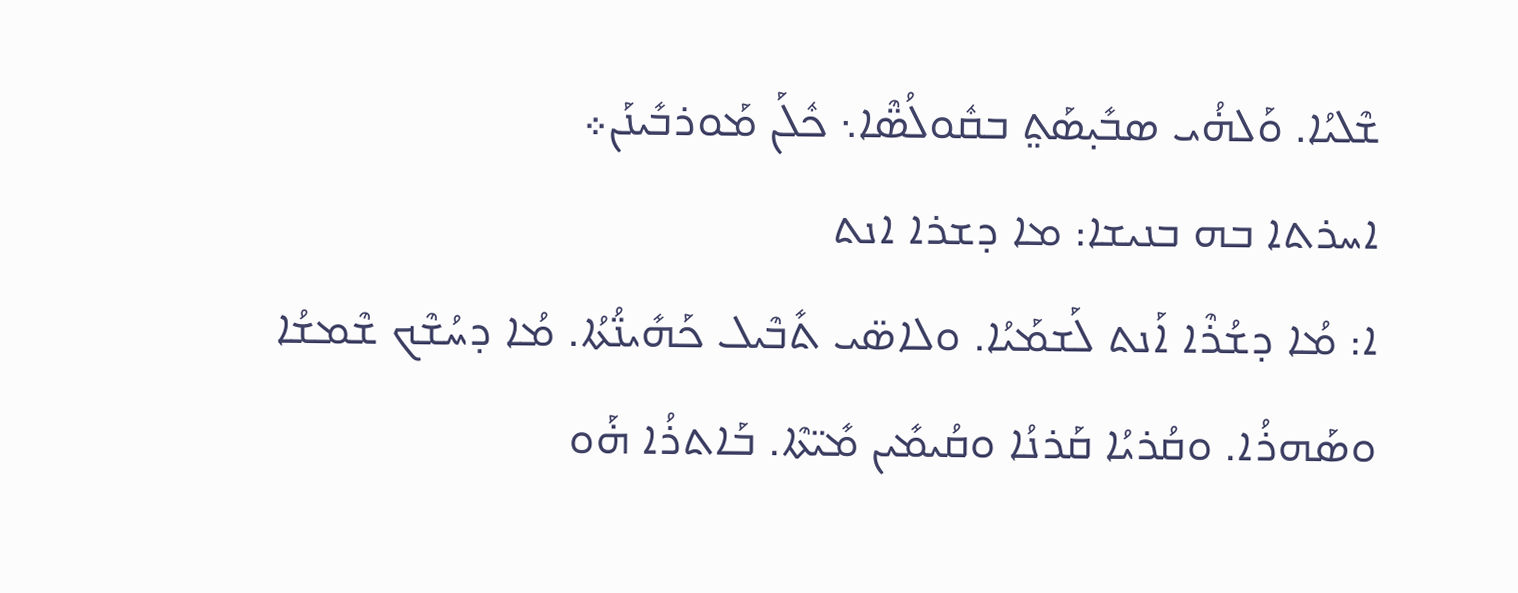ܫܶܠܝܳܐ. ܘܰܠܗ̇ܳܝ ܣܒܺܝ̣ܣܰܬ݀ ܒܩܽܘܠܳܣ̈ܶܐ܆ ܟܽܠܰܢ ܡܰܘܪܒܺܝܢܰܢ܀
ܐܚܪܬܐ ܒܗ ܒܢܝܫܐ: ܡܐ ܕܫܪܐ ܐܢܬ
ܐ: ܡܳܐ ܕܫܳܪܶܐ ܐܰܢܬ ܠܰܫܡܰܝܳܐ. ܘܠܐܣ̈ܝ ܬܺܒܶܝܠ ܟܰܗܺܝܢ̈ܳܬܳܐ. ܡܳܐ ܕܚܳܫܶܟ ܫܶܡܫܳܐ ܘܣܰܗܪܳܐ. ܘܩܳܪܝܳܐ ܩܰܪܢܳܐ ܘܩܳܝܡܺܝܢ ܡܺܝ̈ܬܶܐ. ܒܰܐܬܪܳܐ ܗ̇ܰܘ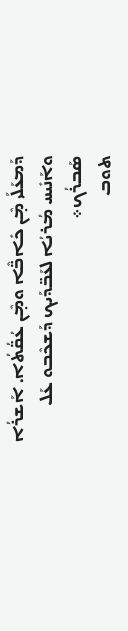ܕܰܡܥܰܠܰܝ ܡ̣ܶܢ ܟܺܐܒ̈ܶܐ ܘܡ̣ܶܢ ܥܳܩ̈ܳܬܳܐ. ܐܰܫܪܳܐ ܘܐܰܢܺܝܚ ܡܳܪܝܳܐ ܠܥܰܒ̈ܕܰܝܟ ܕܰܫܟܶܒܘ ܥܰܠ ܣܰܒܪܳܟ܀
ܬܘܒ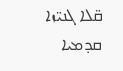ܩ̈ܠܐ ܓܢܝ̈ܙܐ
ܩܕܡܝܐ